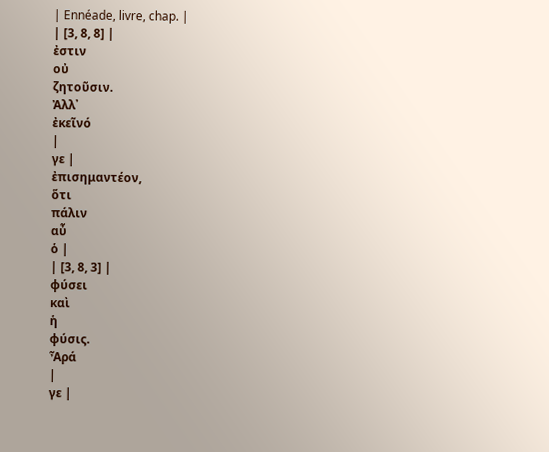| Ennéade, livre, chap. |
| [3, 8, 8] |
ἐστιν
οὐ
ζητοῦσιν.
Ἀλλ᾽
ἐκεῖνό
|
γε |
ἐπισημαντέον,
ὅτι
πάλιν
αὖ
ὁ |
| [3, 8, 3] |
φύσει
καὶ
ἡ
φύσις.
Ἆρά
|
γε |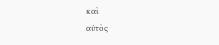καὶ
αὐτὸς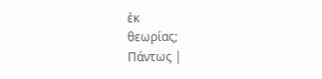ἐκ
θεωρίας;
Πάντως |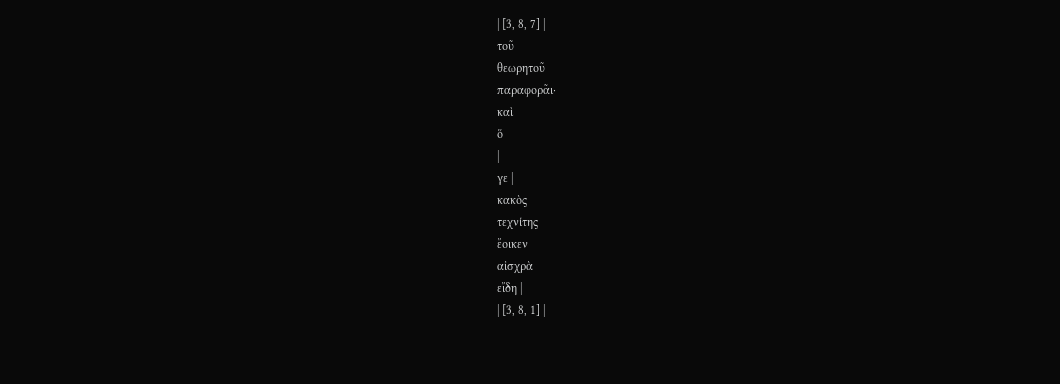| [3, 8, 7] |
τοῦ
θεωρητοῦ
παραφορᾶι·
καὶ
ὅ
|
γε |
κακὸς
τεχνίτης
ἔοικεν
αἰσχρὰ
εἴδη |
| [3, 8, 1] |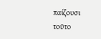παίζουσι
τοῦτο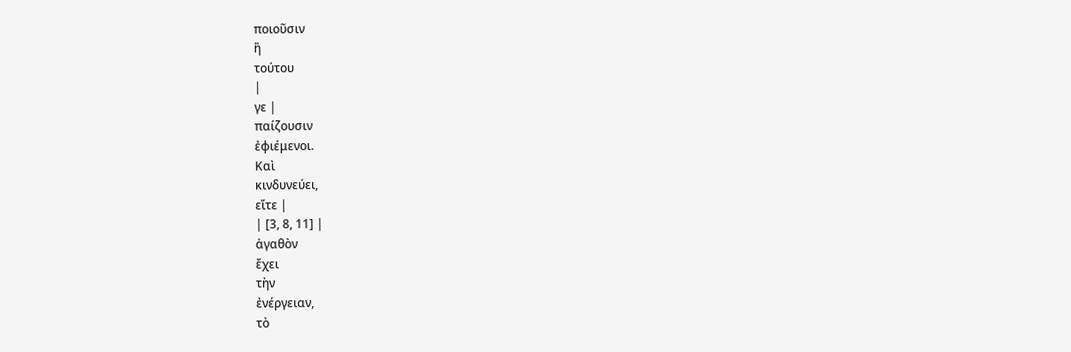ποιοῦσιν
ἢ
τούτου
|
γε |
παίζουσιν
ἐφιέμενοι.
Καὶ
κινδυνεύει,
εἴτε |
| [3, 8, 11] |
ἀγαθὸν
ἔχει
τὴν
ἐνέργειαν,
τὸ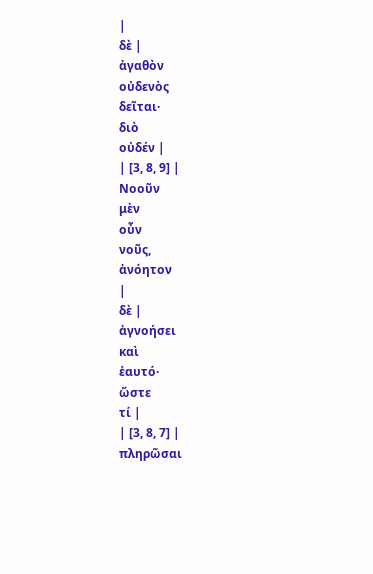|
δὲ |
ἀγαθὸν
οὐδενὸς
δεῖται·
διὸ
οὐδέν |
| [3, 8, 9] |
Νοοῦν
μὲν
οὖν
νοῦς,
ἀνόητον
|
δὲ |
ἀγνοήσει
καὶ
ἑαυτό·
ὥστε
τί |
| [3, 8, 7] |
πληρῶσαι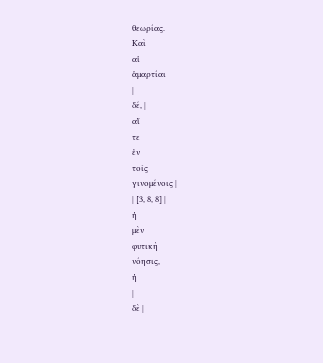θεωρίας.
Καὶ
αἱ
ἁμαρτίαι
|
δέ, |
αἵ
τε
ἐν
τοῖς
γινομένοις |
| [3, 8, 8] |
ἡ
μὲν
φυτικὴ
νόησις,
ἡ
|
δὲ |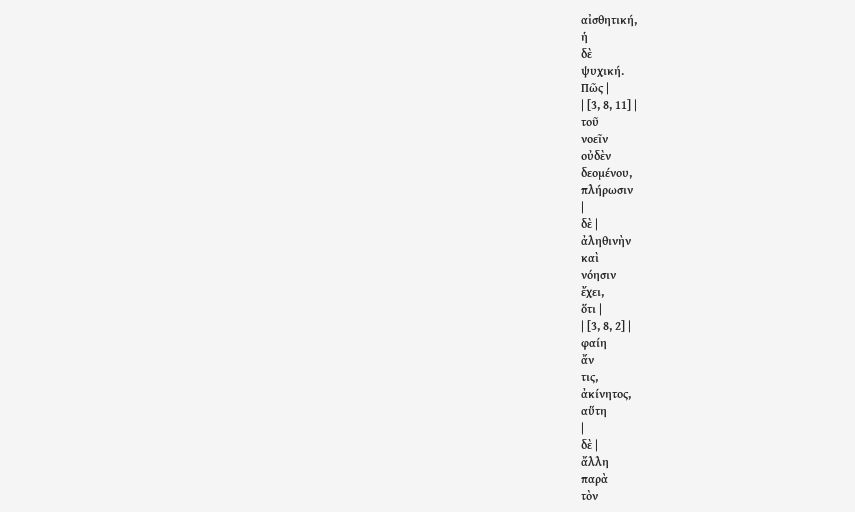αἰσθητική,
ἡ
δὲ
ψυχική.
Πῶς |
| [3, 8, 11] |
τοῦ
νοεῖν
οὐδὲν
δεομένου,
πλήρωσιν
|
δὲ |
ἀληθινὴν
καὶ
νόησιν
ἔχει,
ὅτι |
| [3, 8, 2] |
φαίη
ἄν
τις,
ἀκίνητος,
αὕτη
|
δὲ |
ἄλλη
παρὰ
τὸν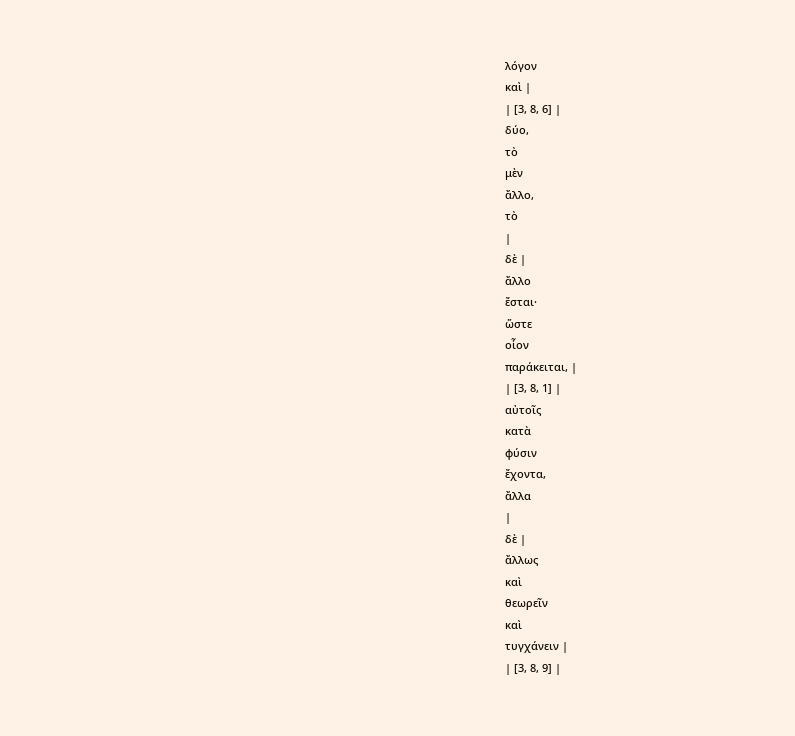λόγον
καὶ |
| [3, 8, 6] |
δύο,
τὸ
μὲν
ἄλλο,
τὸ
|
δὲ |
ἄλλο
ἔσται·
ὥστε
οἷον
παράκειται, |
| [3, 8, 1] |
αὐτοῖς
κατὰ
φύσιν
ἔχοντα,
ἄλλα
|
δὲ |
ἄλλως
καὶ
θεωρεῖν
καὶ
τυγχάνειν |
| [3, 8, 9] |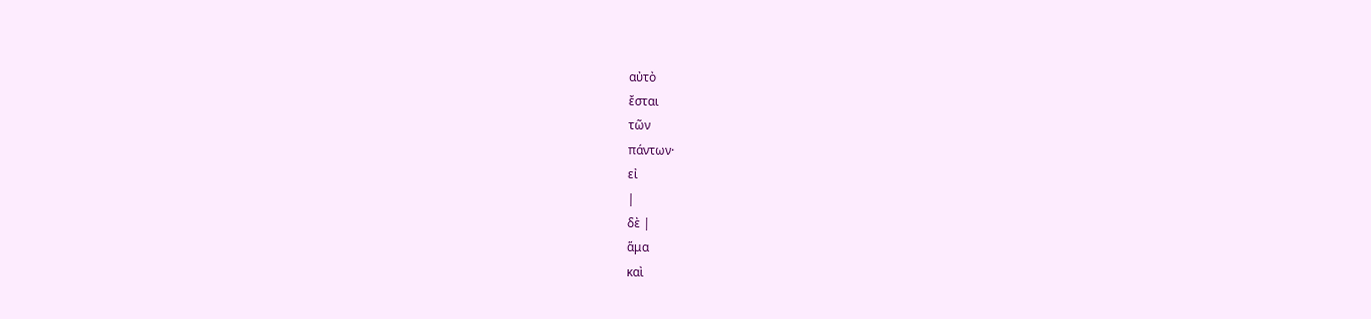αὐτὸ
ἔσται
τῶν
πάντων·
εἰ
|
δὲ |
ἅμα
καὶ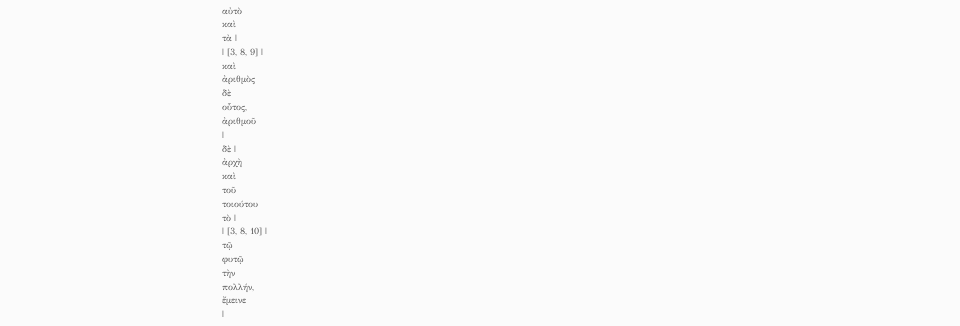αὐτὸ
καὶ
τὰ |
| [3, 8, 9] |
καὶ
ἀριθμὸς
δὲ
οὗτος,
ἀριθμοῦ
|
δὲ |
ἀρχὴ
καὶ
τοῦ
τοιούτου
τὸ |
| [3, 8, 10] |
τῷ
φυτῷ
τὴν
πολλήν,
ἔμεινε
|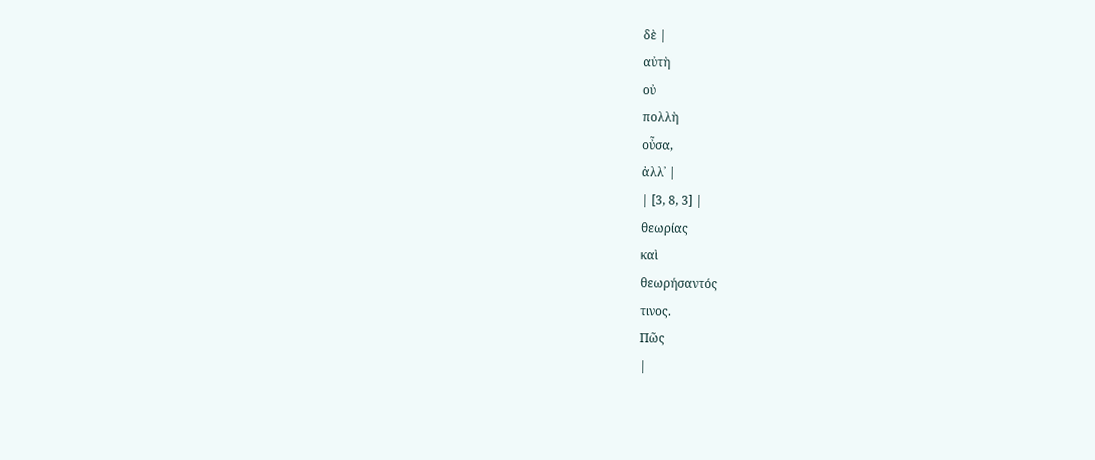δὲ |
αὐτὴ
οὐ
πολλὴ
οὖσα,
ἀλλ᾽ |
| [3, 8, 3] |
θεωρίας
καὶ
θεωρήσαντός
τινος.
Πῶς
|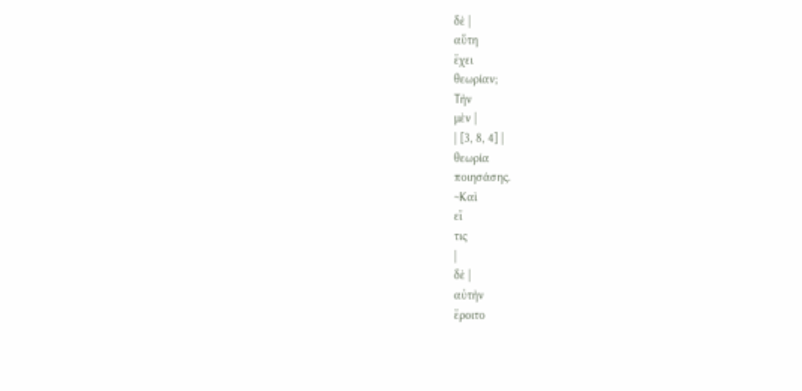δὲ |
αὕτη
ἔχει
θεωρίαν;
Τὴν
μὲν |
| [3, 8, 4] |
θεωρία
ποιησάσης.
~Καὶ
εἴ
τις
|
δὲ |
αὐτὴν
ἔροιτο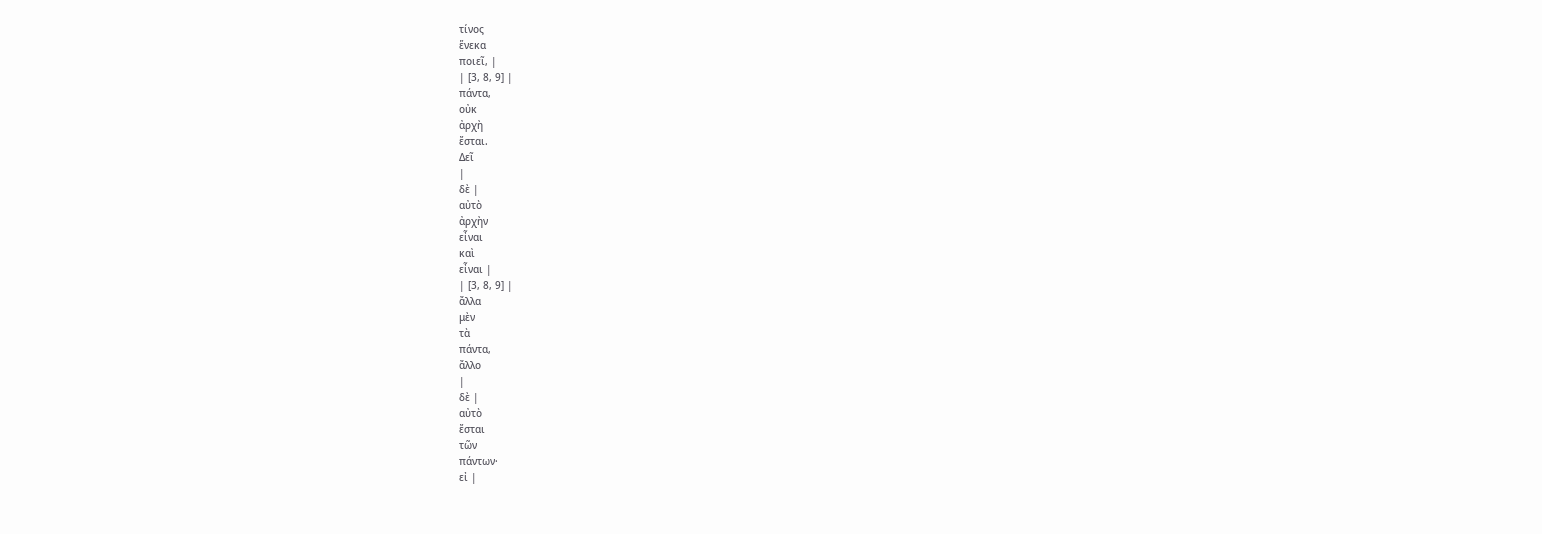τίνος
ἕνεκα
ποιεῖ, |
| [3, 8, 9] |
πάντα,
οὐκ
ἀρχὴ
ἔσται.
Δεῖ
|
δὲ |
αὐτὸ
ἀρχὴν
εἶναι
καὶ
εἶναι |
| [3, 8, 9] |
ἄλλα
μὲν
τὰ
πάντα,
ἄλλο
|
δὲ |
αὐτὸ
ἔσται
τῶν
πάντων·
εἰ |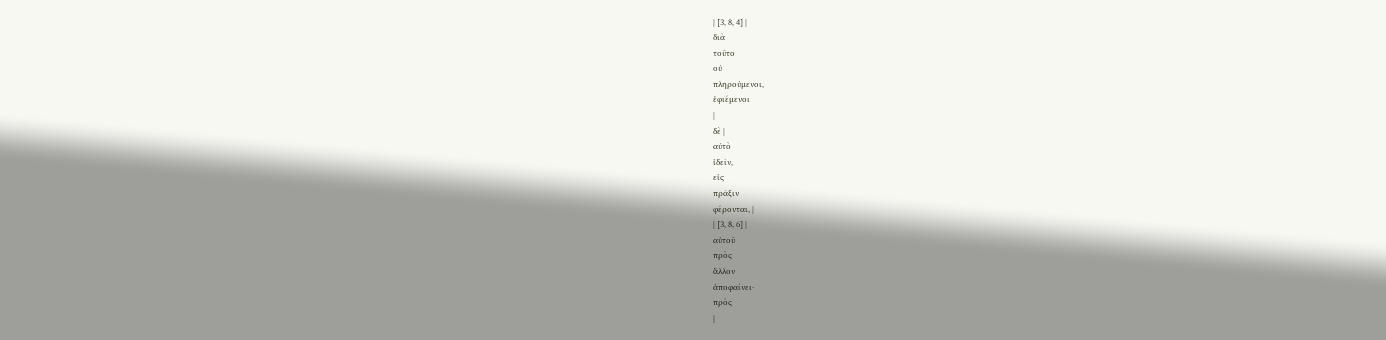| [3, 8, 4] |
διὰ
τοῦτο
οὐ
πληρούμενοι,
ἐφιέμενοι
|
δὲ |
αὐτὸ
ἰδεῖν,
εἰς
πρᾶξιν
φέρονται, |
| [3, 8, 6] |
αὑτοῦ
πρὸς
ἄλλον
ἀποφαίνει·
πρὸς
|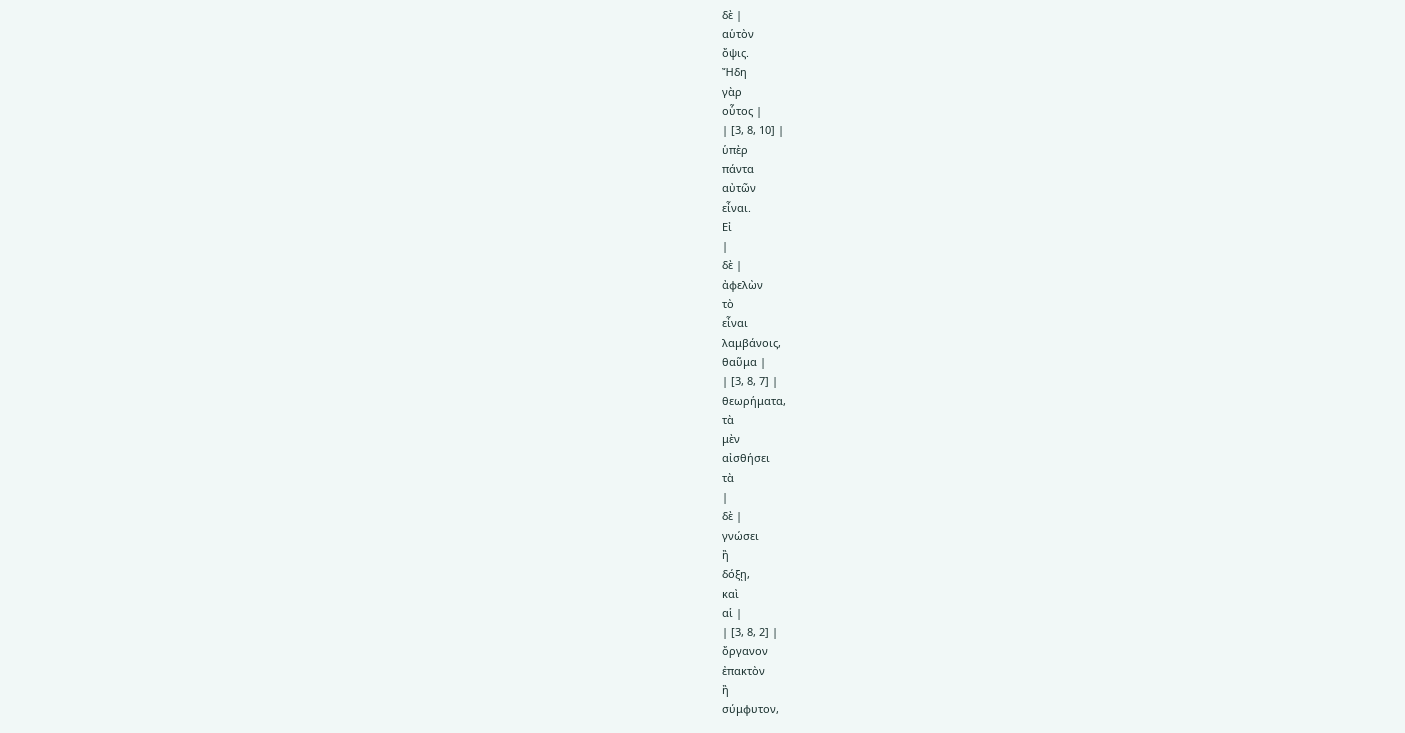δὲ |
αὑτὸν
ὄψις.
Ἤδη
γὰρ
οὗτος |
| [3, 8, 10] |
ὑπὲρ
πάντα
αὐτῶν
εἶναι.
Εἰ
|
δὲ |
ἀφελὼν
τὸ
εἶναι
λαμβάνοις,
θαῦμα |
| [3, 8, 7] |
θεωρήματα,
τὰ
μὲν
αἰσθήσει
τὰ
|
δὲ |
γνώσει
ἢ
δόξῃ,
καὶ
αἱ |
| [3, 8, 2] |
ὄργανον
ἐπακτὸν
ἢ
σύμφυτον,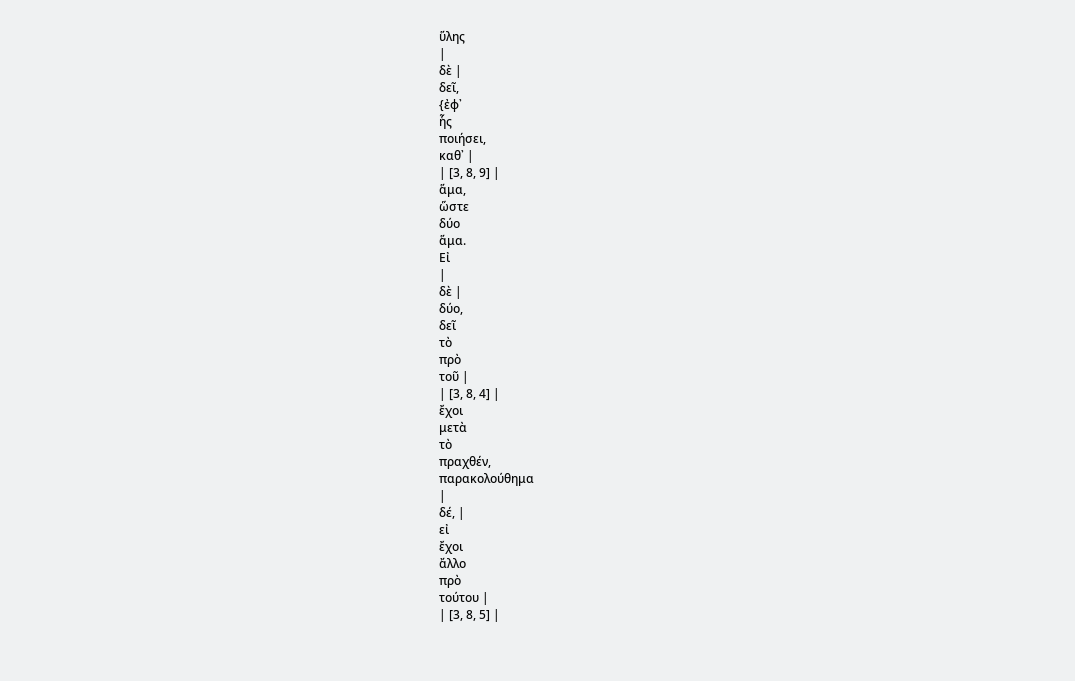ὕλης
|
δὲ |
δεῖ,
{ἐφ᾽
ἧς
ποιήσει,
καθ᾽ |
| [3, 8, 9] |
ἅμα,
ὥστε
δύο
ἅμα.
Εἰ
|
δὲ |
δύο,
δεῖ
τὸ
πρὸ
τοῦ |
| [3, 8, 4] |
ἔχοι
μετὰ
τὸ
πραχθέν,
παρακολούθημα
|
δέ, |
εἰ
ἔχοι
ἄλλο
πρὸ
τούτου |
| [3, 8, 5] |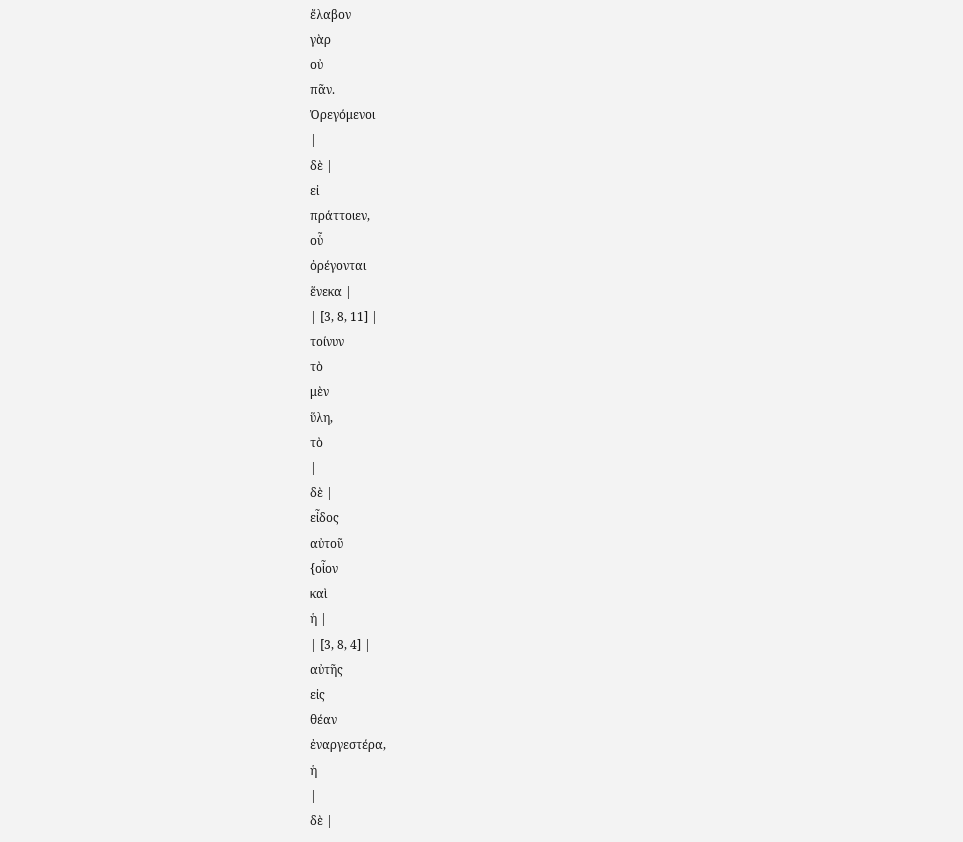ἔλαβον
γὰρ
οὐ
πᾶν.
Ὀρεγόμενοι
|
δὲ |
εἰ
πράττοιεν,
οὗ
ὀρέγονται
ἕνεκα |
| [3, 8, 11] |
τοίνυν
τὸ
μὲν
ὕλη,
τὸ
|
δὲ |
εἶδος
αὐτοῦ
{οἷον
καὶ
ἡ |
| [3, 8, 4] |
αὐτῆς
εἰς
θέαν
ἐναργεστέρα,
ἡ
|
δὲ |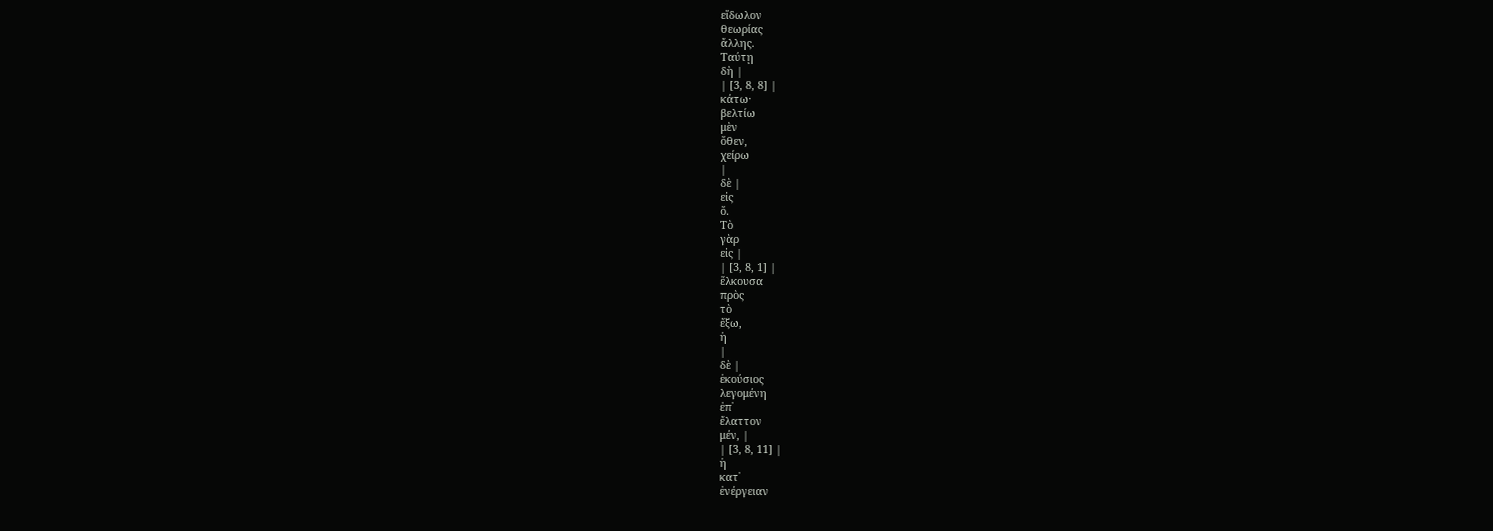εἴδωλον
θεωρίας
ἄλλης.
Ταύτῃ
δὴ |
| [3, 8, 8] |
κάτω·
βελτίω
μὲν
ὅθεν,
χείρω
|
δὲ |
εἰς
ὅ.
Τὸ
γὰρ
εἰς |
| [3, 8, 1] |
ἕλκουσα
πρὸς
τὸ
ἔξω,
ἡ
|
δὲ |
ἑκούσιος
λεγομένη
ἐπ᾽
ἔλαττον
μέν, |
| [3, 8, 11] |
ἡ
κατ᾽
ἐνέργειαν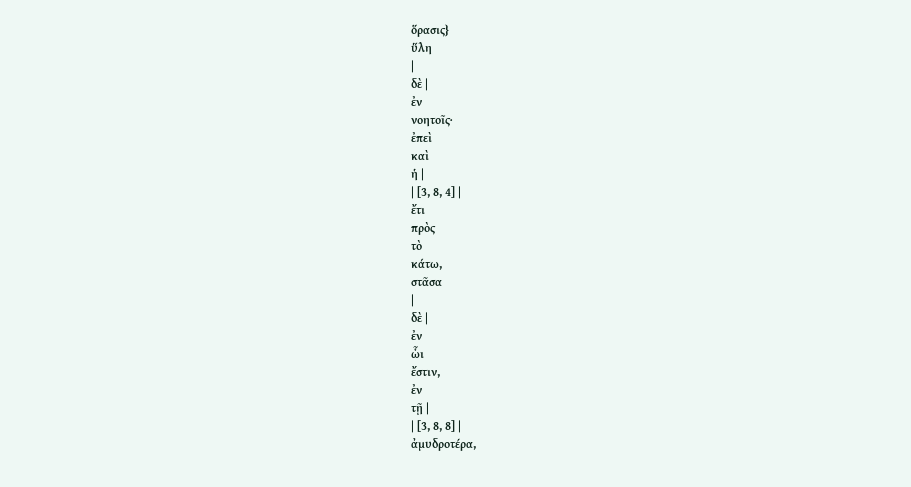ὅρασις}
ὕλη
|
δὲ |
ἐν
νοητοῖς·
ἐπεὶ
καὶ
ἡ |
| [3, 8, 4] |
ἔτι
πρὸς
τὸ
κάτω,
στᾶσα
|
δὲ |
ἐν
ὧι
ἔστιν,
ἐν
τῇ |
| [3, 8, 8] |
ἀμυδροτέρα,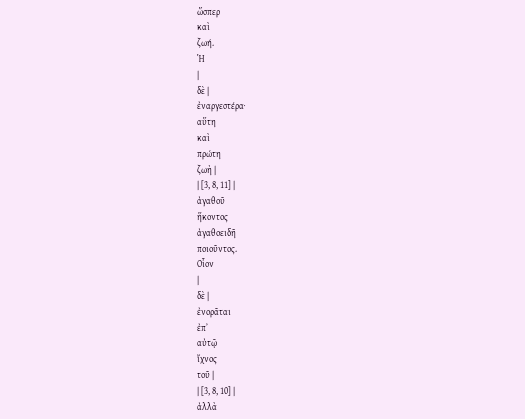ὥσπερ
καὶ
ζωή.
Ἡ
|
δὲ |
ἐναργεστέρα·
αὕτη
καὶ
πρώτη
ζωὴ |
| [3, 8, 11] |
ἀγαθοῦ
ἥκοντος
ἀγαθοειδῆ
ποιοῦντος.
Οἷον
|
δὲ |
ἐνορᾶται
ἐπ᾽
αὐτῷ
ἴχνος
τοῦ |
| [3, 8, 10] |
ἀλλὰ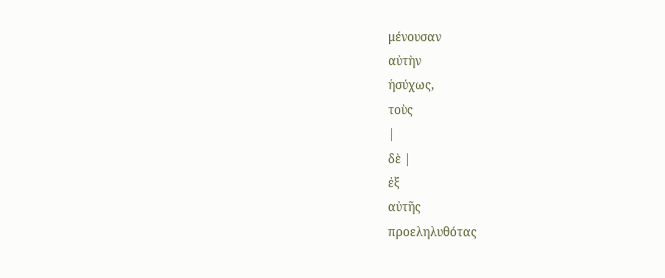μένουσαν
αὐτὴν
ἡσύχως,
τοὺς
|
δὲ |
ἐξ
αὐτῆς
προεληλυθότας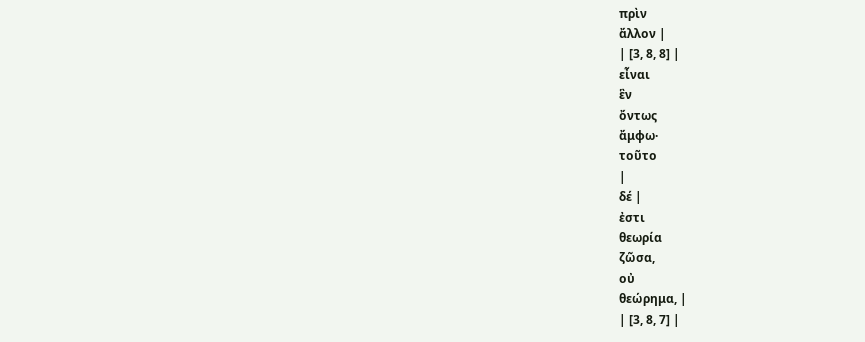πρὶν
ἄλλον |
| [3, 8, 8] |
εἶναι
ἓν
ὄντως
ἄμφω·
τοῦτο
|
δέ |
ἐστι
θεωρία
ζῶσα,
οὐ
θεώρημα, |
| [3, 8, 7] |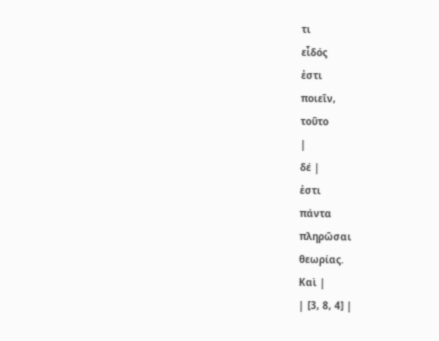τι
εἶδός
ἐστι
ποιεῖν,
τοῦτο
|
δέ |
ἐστι
πάντα
πληρῶσαι
θεωρίας.
Καὶ |
| [3, 8, 4] |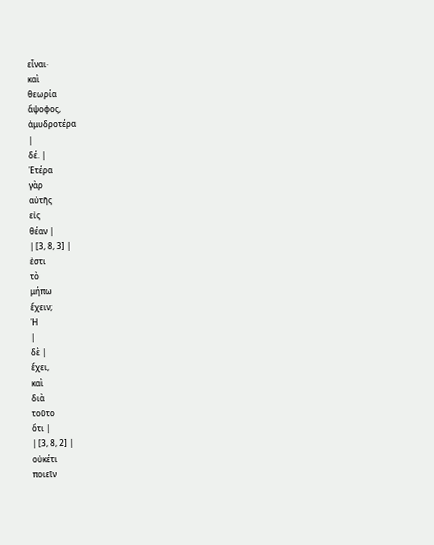εἶναι·
καὶ
θεωρία
ἄψοφος,
ἀμυδροτέρα
|
δέ. |
Ἑτέρα
γὰρ
αὐτῆς
εἰς
θέαν |
| [3, 8, 3] |
ἐστι
τὸ
μήπω
ἔχειν;
Ἡ
|
δὲ |
ἔχει,
καὶ
διὰ
τοῦτο
ὅτι |
| [3, 8, 2] |
οὐκέτι
ποιεῖν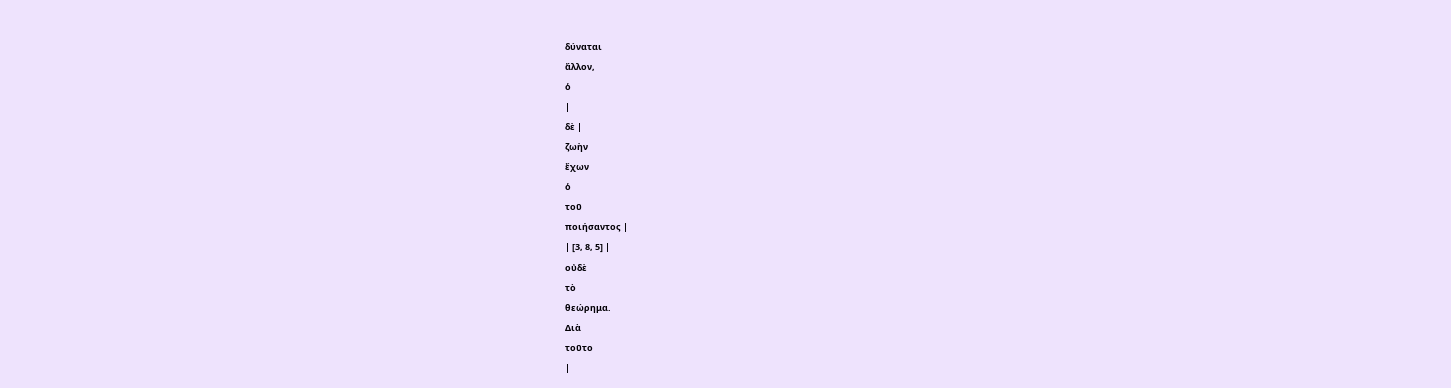δύναται
ἄλλον,
ὁ
|
δὲ |
ζωὴν
ἔχων
ὁ
τοῦ
ποιήσαντος |
| [3, 8, 5] |
οὐδὲ
τὸ
θεώρημα.
Διὰ
τοῦτο
|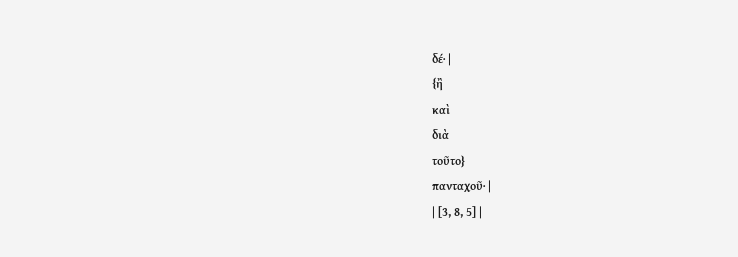δέ· |
{ἢ
καὶ
διὰ
τοῦτο}
πανταχοῦ· |
| [3, 8, 5] |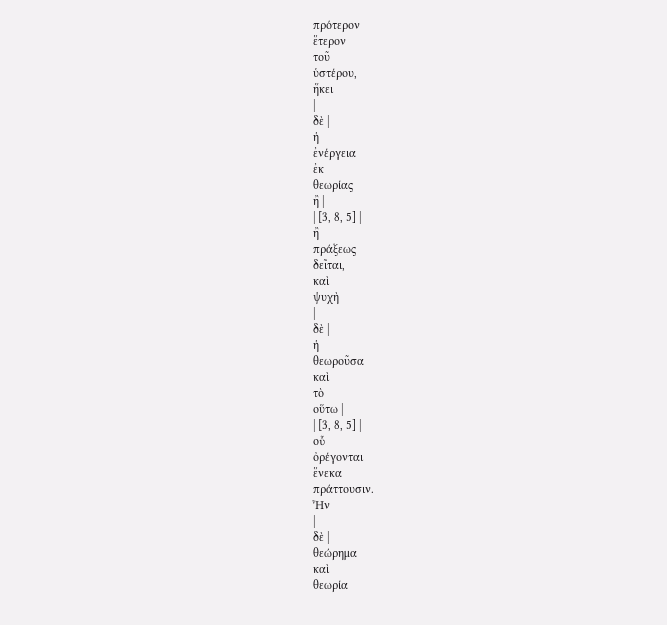πρότερον
ἕτερον
τοῦ
ὑστέρου,
ἥκει
|
δὲ |
ἡ
ἐνέργεια
ἐκ
θεωρίας
ἢ |
| [3, 8, 5] |
ἢ
πράξεως
δεῖται,
καὶ
ψυχὴ
|
δὲ |
ἡ
θεωροῦσα
καὶ
τὸ
οὕτω |
| [3, 8, 5] |
οὗ
ὀρέγονται
ἕνεκα
πράττουσιν.
Ἦν
|
δὲ |
θεώρημα
καὶ
θεωρία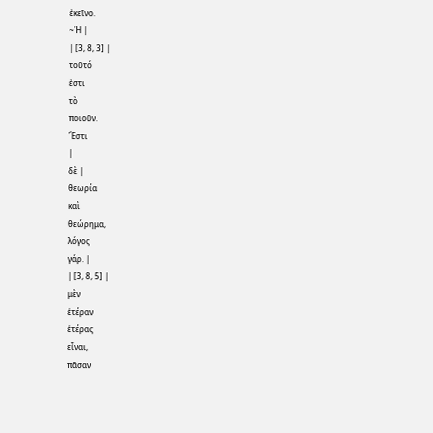ἐκεῖνο.
~Ἡ |
| [3, 8, 3] |
τοῦτό
ἐστι
τὸ
ποιοῦν.
Ἔστι
|
δὲ |
θεωρία
καὶ
θεώρημα,
λόγος
γάρ. |
| [3, 8, 5] |
μὲν
ἑτέραν
ἑτέρας
εἶναι,
πᾶσαν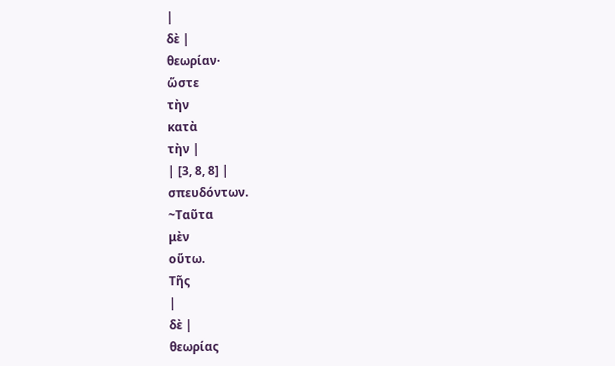|
δὲ |
θεωρίαν·
ὥστε
τὴν
κατὰ
τὴν |
| [3, 8, 8] |
σπευδόντων.
~Ταῦτα
μὲν
οὕτω.
Τῆς
|
δὲ |
θεωρίας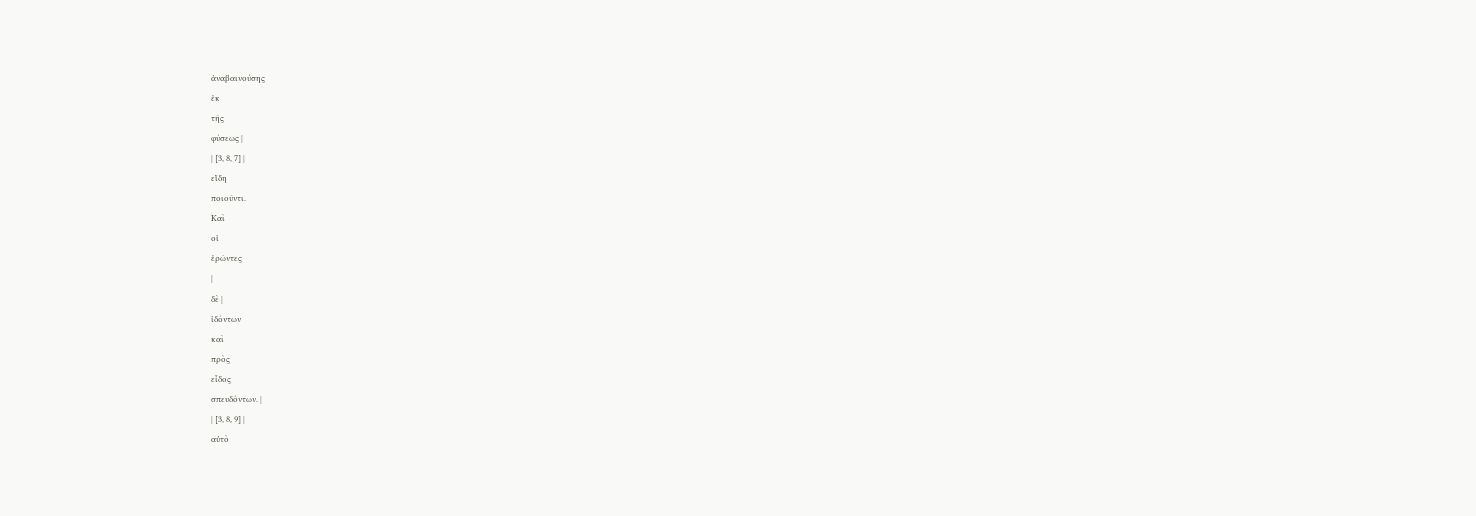ἀναβαινούσης
ἐκ
τῆς
φύσεως |
| [3, 8, 7] |
εἴδη
ποιοῦντι.
Καὶ
οἱ
ἐρῶντες
|
δὲ |
ἰδόντων
καὶ
πρὸς
εἶδος
σπευδόντων. |
| [3, 8, 9] |
αὐτὸ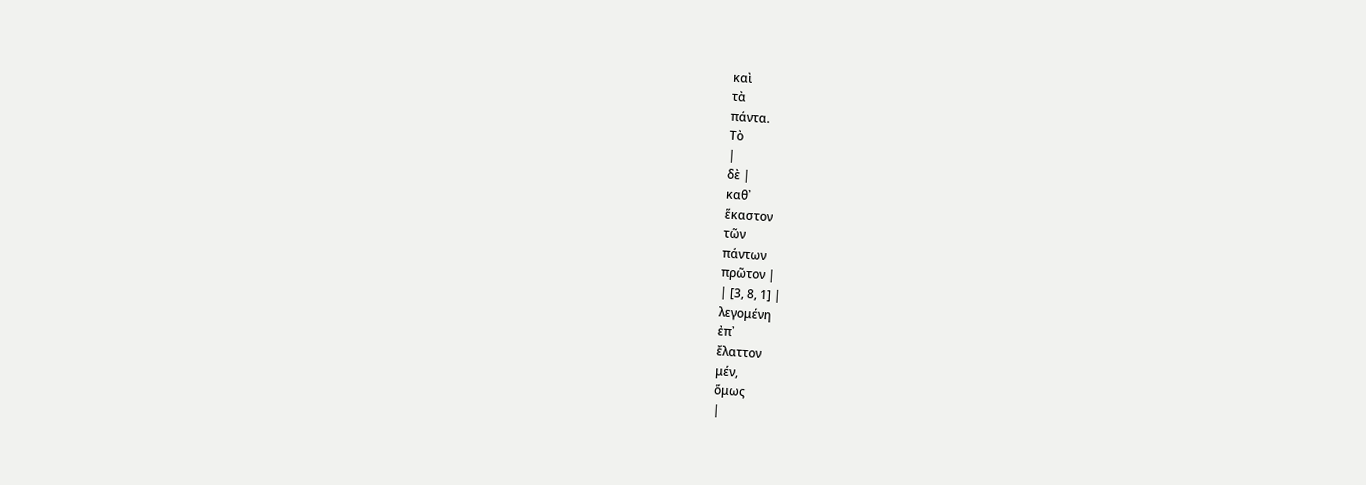καὶ
τὰ
πάντα.
Τὸ
|
δὲ |
καθ᾽
ἕκαστον
τῶν
πάντων
πρῶτον |
| [3, 8, 1] |
λεγομένη
ἐπ᾽
ἔλαττον
μέν,
ὅμως
|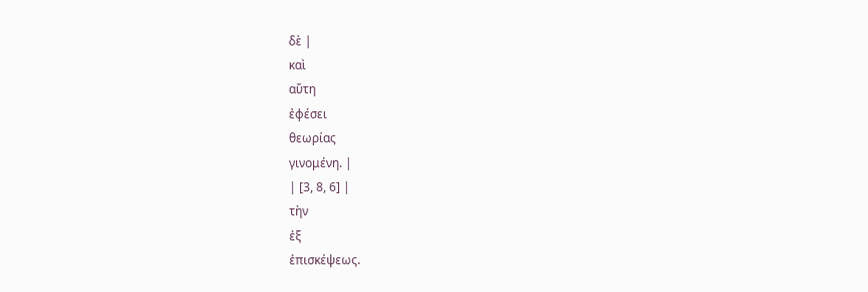δὲ |
καὶ
αὕτη
ἐφέσει
θεωρίας
γινομένη. |
| [3, 8, 6] |
τὴν
ἐξ
ἐπισκέψεως.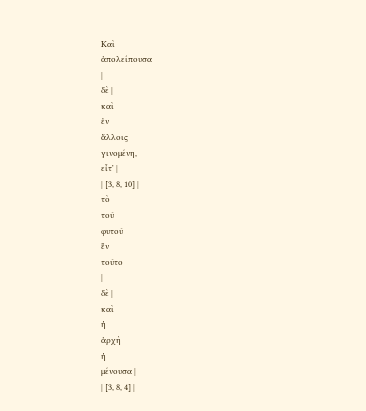Καὶ
ἀπολείπουσα
|
δὲ |
καὶ
ἐν
ἄλλοις
γινομένη,
εἶτ᾽ |
| [3, 8, 10] |
τὸ
τοῦ
φυτοῦ
ἕν
τοῦτο
|
δὲ |
καὶ
ἡ
ἀρχὴ
ἡ
μένουσα |
| [3, 8, 4] |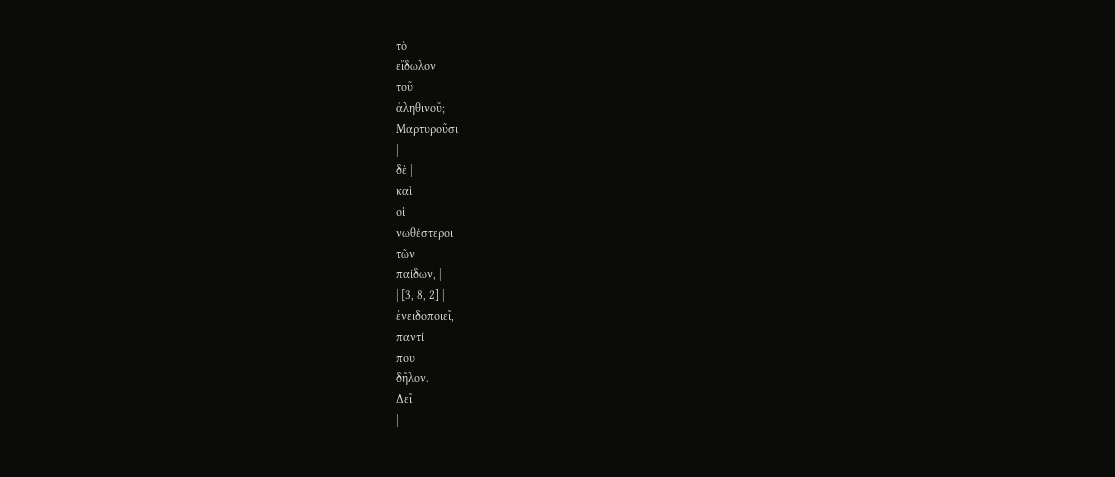τὸ
εἴδωλον
τοῦ
ἀληθινοῦ;
Μαρτυροῦσι
|
δὲ |
καὶ
οἱ
νωθέστεροι
τῶν
παίδων, |
| [3, 8, 2] |
ἐνειδοποιεῖ,
παντί
που
δῆλον.
Δεῖ
|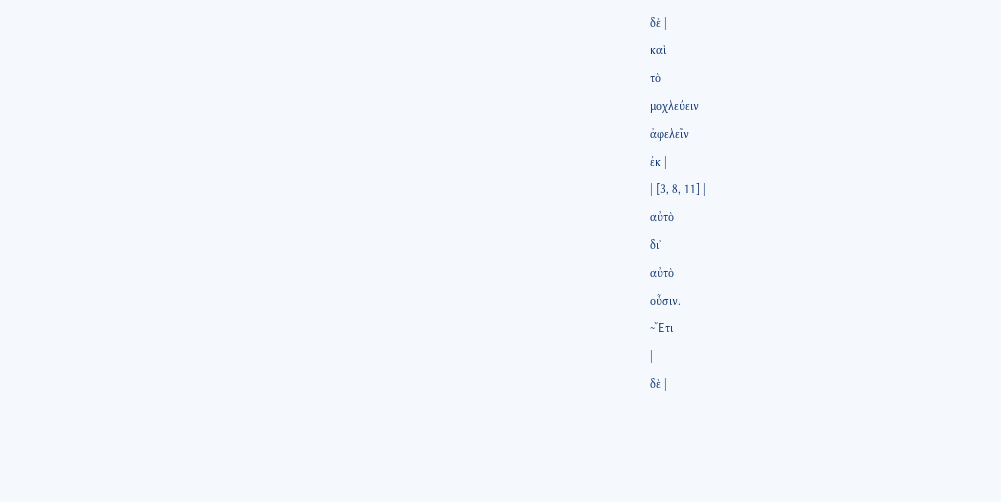δὲ |
καὶ
τὸ
μοχλεύειν
ἀφελεῖν
ἐκ |
| [3, 8, 11] |
αὐτὸ
δι᾽
αὐτὸ
οὖσιν.
~Ἔτι
|
δὲ |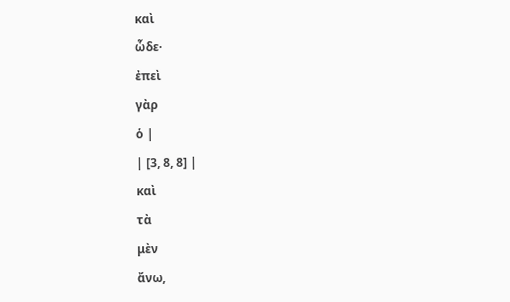καὶ
ὧδε·
ἐπεὶ
γὰρ
ὁ |
| [3, 8, 8] |
καὶ
τὰ
μὲν
ἄνω,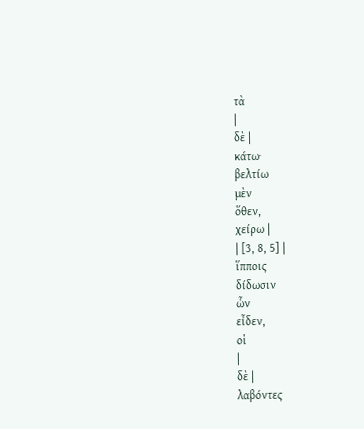τὰ
|
δὲ |
κάτω·
βελτίω
μὲν
ὅθεν,
χείρω |
| [3, 8, 5] |
ἵπποις
δίδωσιν
ὧν
εἶδεν,
οἱ
|
δὲ |
λαβόντες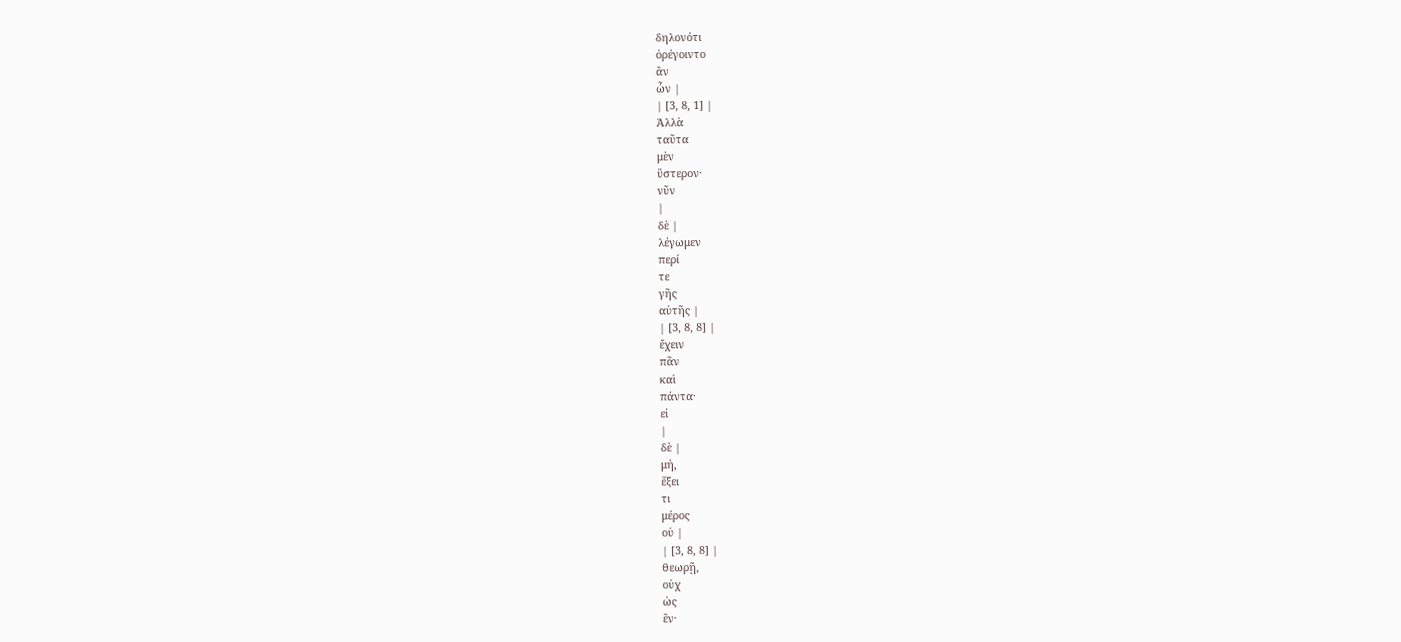δηλονότι
ὀρέγοιντο
ἂν
ὧν |
| [3, 8, 1] |
Ἀλλὰ
ταῦτα
μὲν
ὕστερον·
νῦν
|
δὲ |
λέγωμεν
περί
τε
γῆς
αὐτῆς |
| [3, 8, 8] |
ἔχειν
πᾶν
καὶ
πάντα·
εἰ
|
δὲ |
μή,
ἕξει
τι
μέρος
οὐ |
| [3, 8, 8] |
θεωρῇ,
οὐχ
ὡς
ἕν·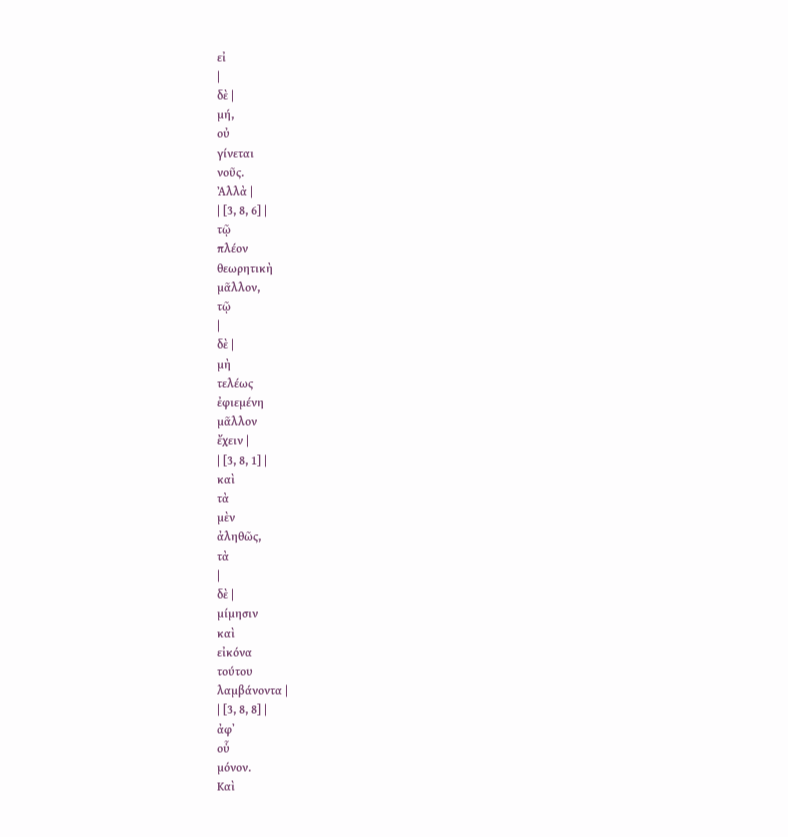εἰ
|
δὲ |
μή,
οὐ
γίνεται
νοῦς.
Ἀλλὰ |
| [3, 8, 6] |
τῷ
πλέον
θεωρητικὴ
μᾶλλον,
τῷ
|
δὲ |
μὴ
τελέως
ἐφιεμένη
μᾶλλον
ἔχειν |
| [3, 8, 1] |
καὶ
τὰ
μὲν
ἀληθῶς,
τὰ
|
δὲ |
μίμησιν
καὶ
εἰκόνα
τούτου
λαμβάνοντα |
| [3, 8, 8] |
ἀφ᾽
οὗ
μόνον.
Καὶ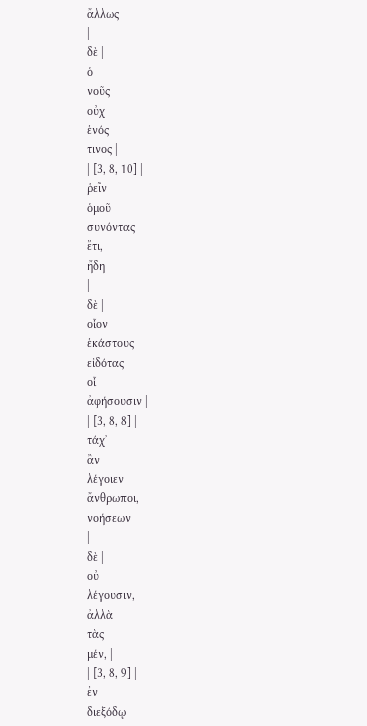ἄλλως
|
δὲ |
ὁ
νοῦς
οὐχ
ἑνός
τινος |
| [3, 8, 10] |
ῥεῖν
ὁμοῦ
συνόντας
ἔτι,
ἤδη
|
δὲ |
οἷον
ἑκάστους
εἰδότας
οἷ
ἀφήσουσιν |
| [3, 8, 8] |
τάχ᾽
ἂν
λέγοιεν
ἄνθρωποι,
νοήσεων
|
δὲ |
οὐ
λέγουσιν,
ἀλλὰ
τὰς
μέν, |
| [3, 8, 9] |
ἐν
διεξόδῳ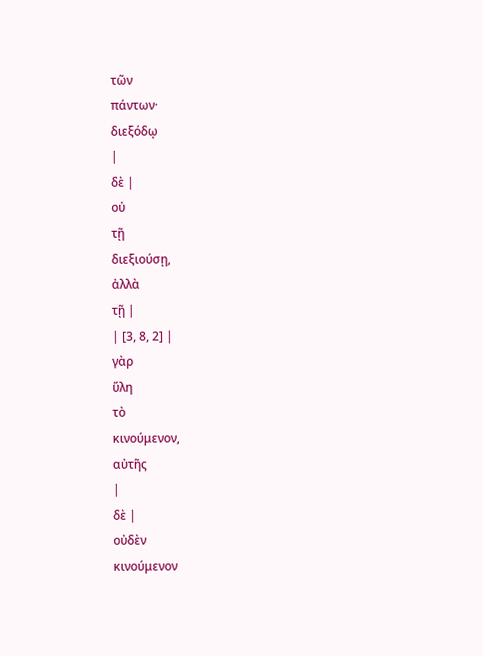τῶν
πάντων·
διεξόδῳ
|
δὲ |
οὐ
τῇ
διεξιούσῃ,
ἀλλὰ
τῇ |
| [3, 8, 2] |
γὰρ
ὕλη
τὸ
κινούμενον,
αὐτῆς
|
δὲ |
οὐδὲν
κινούμενον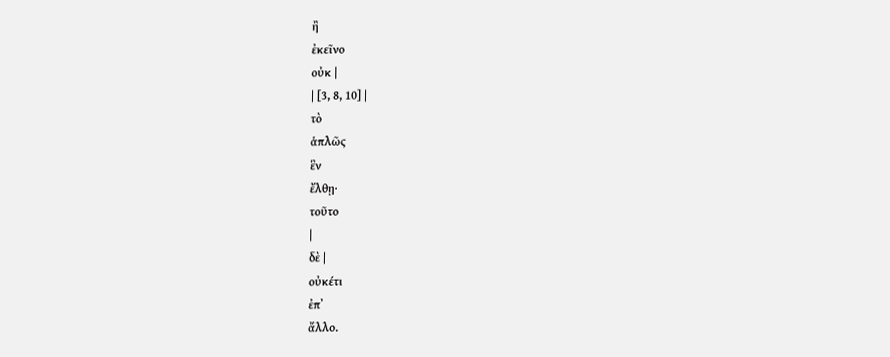ἢ
ἐκεῖνο
οὐκ |
| [3, 8, 10] |
τὸ
ἁπλῶς
ἓν
ἔλθῃ·
τοῦτο
|
δὲ |
οὐκέτι
ἐπ᾽
ἄλλο.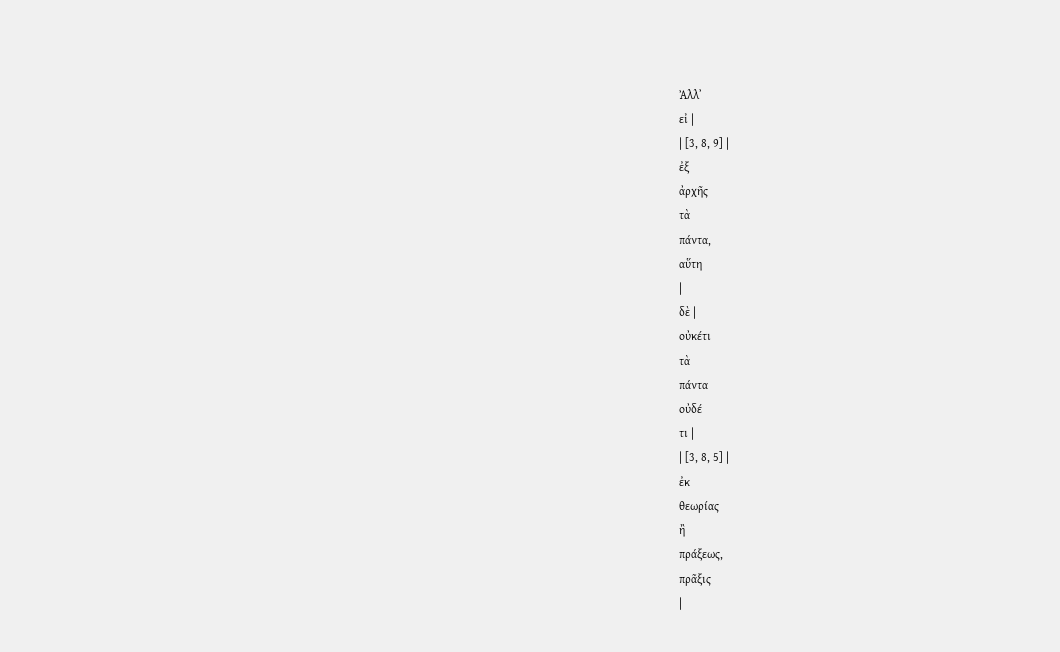Ἀλλ᾽
εἰ |
| [3, 8, 9] |
ἐξ
ἀρχῆς
τὰ
πάντα,
αὕτη
|
δὲ |
οὐκέτι
τὰ
πάντα
οὐδέ
τι |
| [3, 8, 5] |
ἐκ
θεωρίας
ἢ
πράξεως,
πρᾶξις
|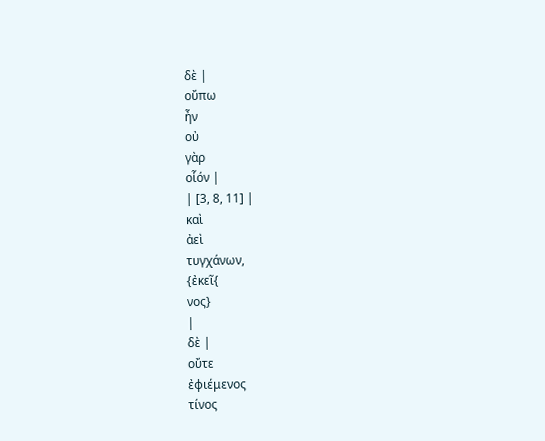δὲ |
οὔπω
ἦν
οὐ
γὰρ
οἷόν |
| [3, 8, 11] |
καὶ
ἀεὶ
τυγχάνων,
{ἐκεῖ{
νος}
|
δὲ |
οὔτε
ἐφιέμενος
τίνος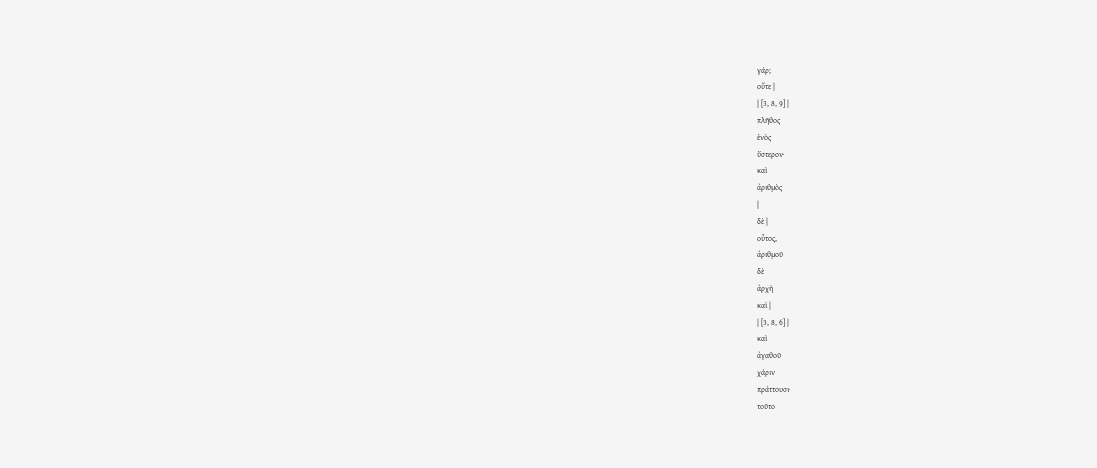γάρ;
οὔτε |
| [3, 8, 9] |
πλῆθος
ἑνὸς
ὕστερον·
καὶ
ἀριθμὸς
|
δὲ |
οὗτος,
ἀριθμοῦ
δὲ
ἀρχὴ
καὶ |
| [3, 8, 6] |
καὶ
ἀγαθοῦ
χάριν
πράττουσι·
τοῦτο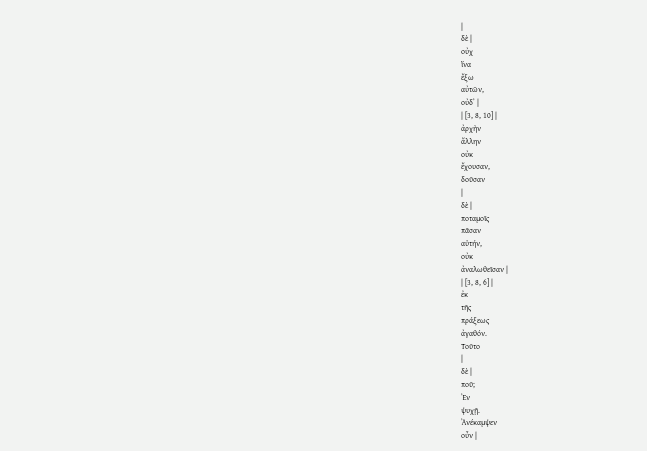|
δὲ |
οὐχ
ἵνα
ἔξω
αὐτῶν,
οὐδ᾽ |
| [3, 8, 10] |
ἀρχὴν
ἄλλην
οὐκ
ἔχουσαν,
δοῦσαν
|
δὲ |
ποταμοῖς
πᾶσαν
αὑτήν,
οὐκ
ἀναλωθεῖσαν |
| [3, 8, 6] |
ἐκ
τῆς
πράξεως
ἀγαθόν.
Τοῦτο
|
δὲ |
ποῦ;
Ἐν
ψυχῇ.
Ἀνέκαμψεν
οὖν |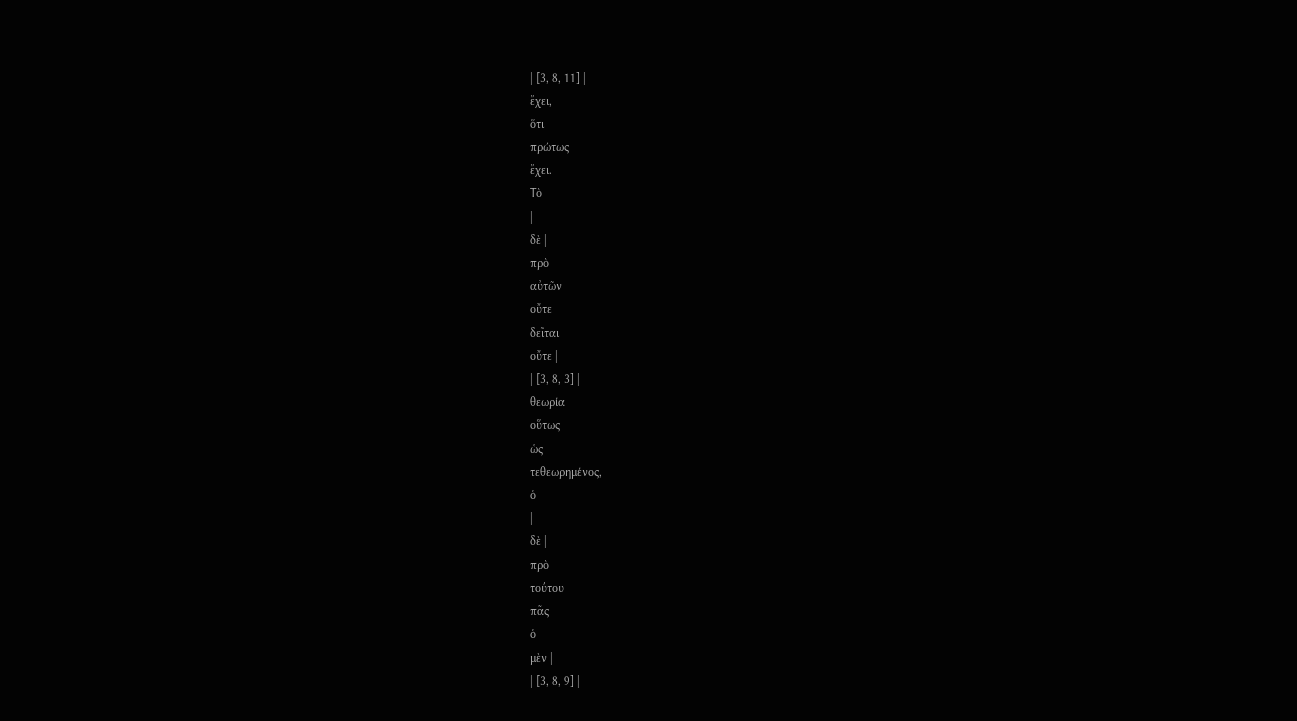| [3, 8, 11] |
ἔχει,
ὅτι
πρώτως
ἔχει.
Τὸ
|
δὲ |
πρὸ
αὐτῶν
οὔτε
δεῖται
οὔτε |
| [3, 8, 3] |
θεωρία
οὕτως
ὡς
τεθεωρημένος,
ὁ
|
δὲ |
πρὸ
τούτου
πᾶς
ὁ
μὲν |
| [3, 8, 9] |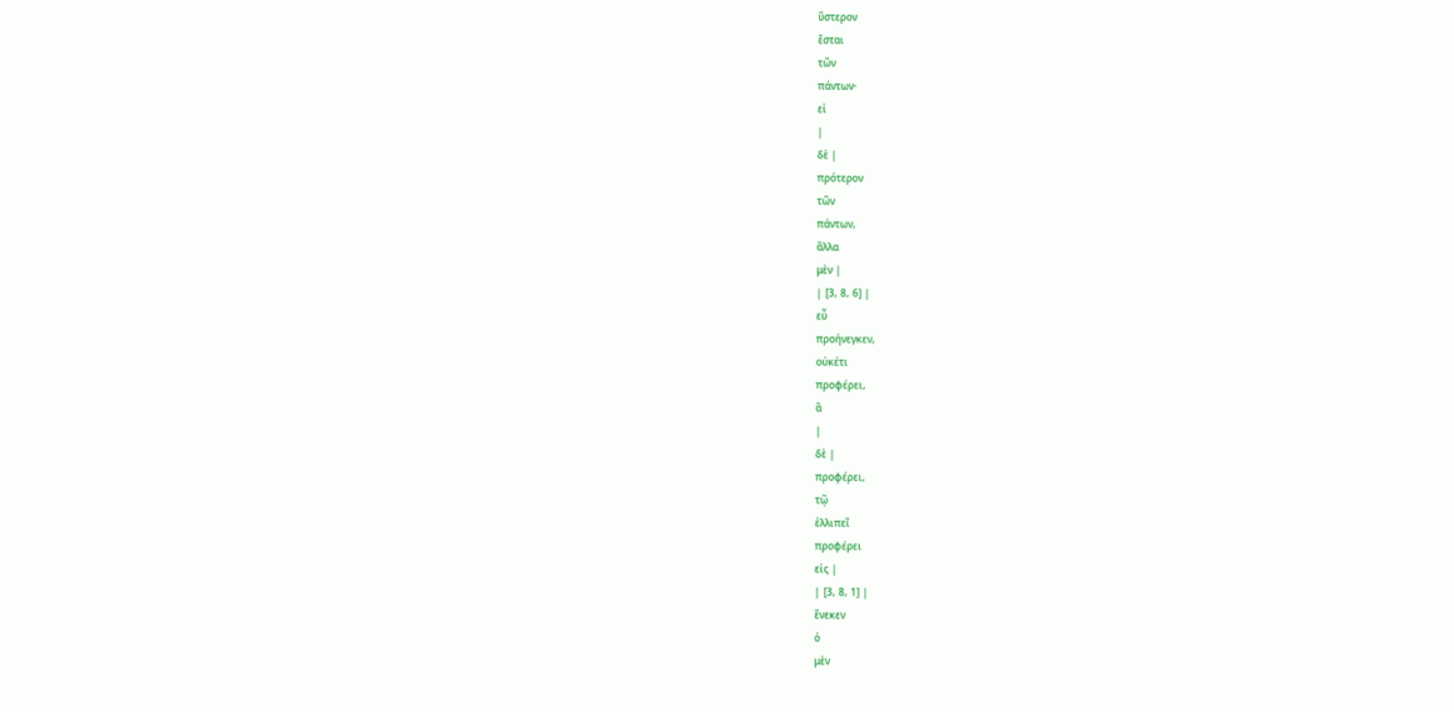ὕστερον
ἔσται
τῶν
πάντων·
εἰ
|
δὲ |
πρότερον
τῶν
πάντων,
ἄλλα
μὲν |
| [3, 8, 6] |
εὖ
προήνεγκεν,
οὐκέτι
προφέρει,
ἃ
|
δὲ |
προφέρει,
τῷ
ἐλλιπεῖ
προφέρει
εἰς |
| [3, 8, 1] |
ἕνεκεν
ὁ
μὲν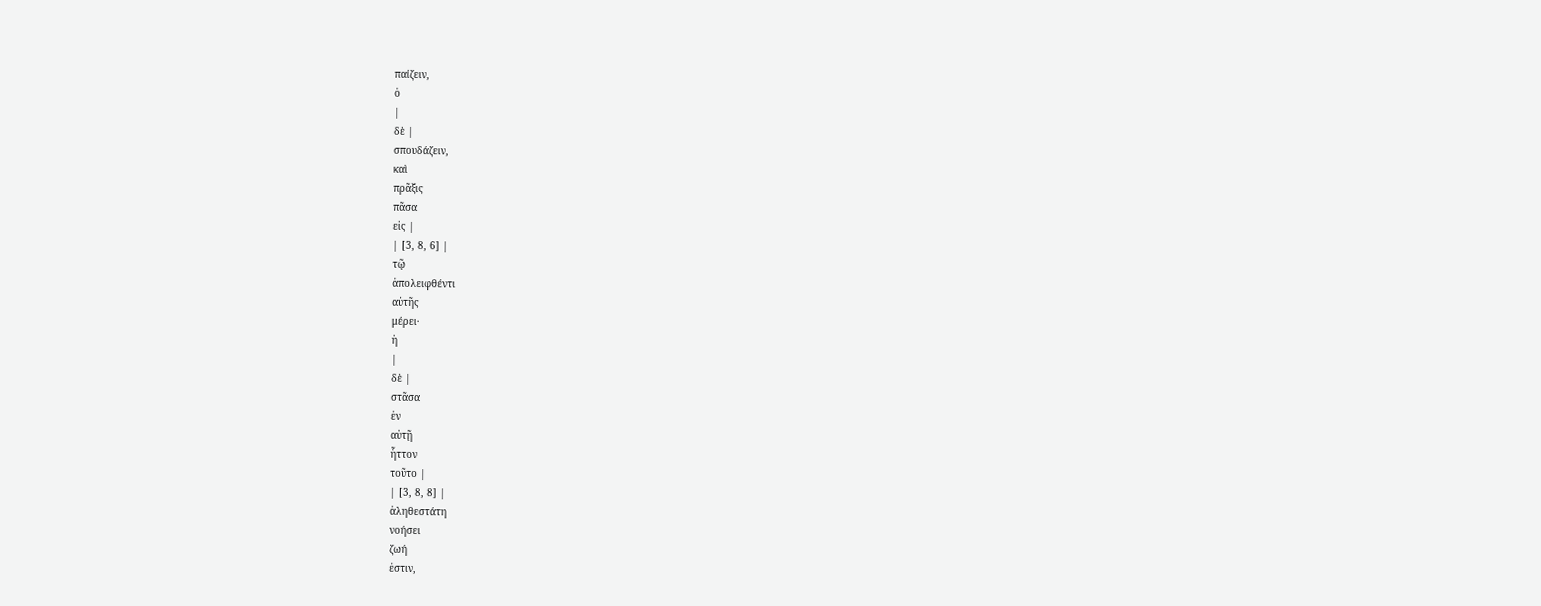παίζειν,
ὁ
|
δὲ |
σπουδάζειν,
καὶ
πρᾶξις
πᾶσα
εἰς |
| [3, 8, 6] |
τῷ
ἀπολειφθέντι
αὐτῆς
μέρει·
ἡ
|
δὲ |
στᾶσα
ἐν
αὑτῇ
ἧττον
τοῦτο |
| [3, 8, 8] |
ἀληθεστάτη
νοήσει
ζωή
ἐστιν,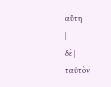αὕτη
|
δὲ |
ταὐτὸν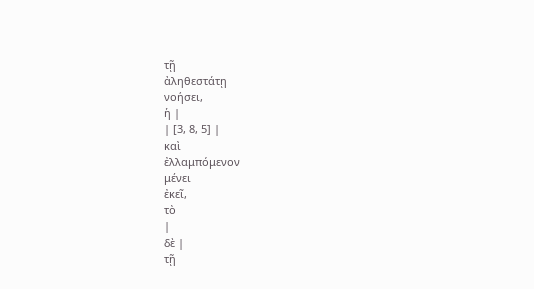τῇ
ἀληθεστάτῃ
νοήσει,
ἡ |
| [3, 8, 5] |
καὶ
ἐλλαμπόμενον
μένει
ἐκεῖ,
τὸ
|
δὲ |
τῇ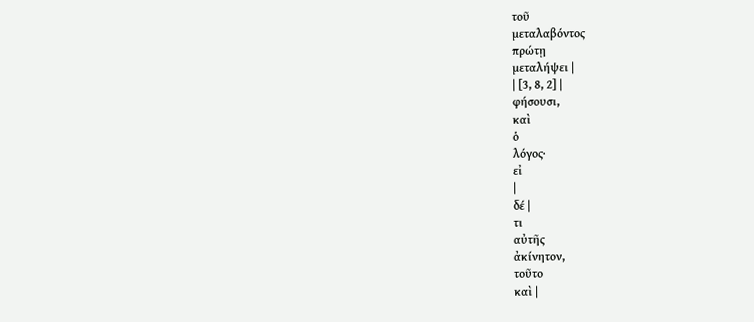τοῦ
μεταλαβόντος
πρώτῃ
μεταλήψει |
| [3, 8, 2] |
φήσουσι,
καὶ
ὁ
λόγος·
εἰ
|
δέ |
τι
αὐτῆς
ἀκίνητον,
τοῦτο
καὶ |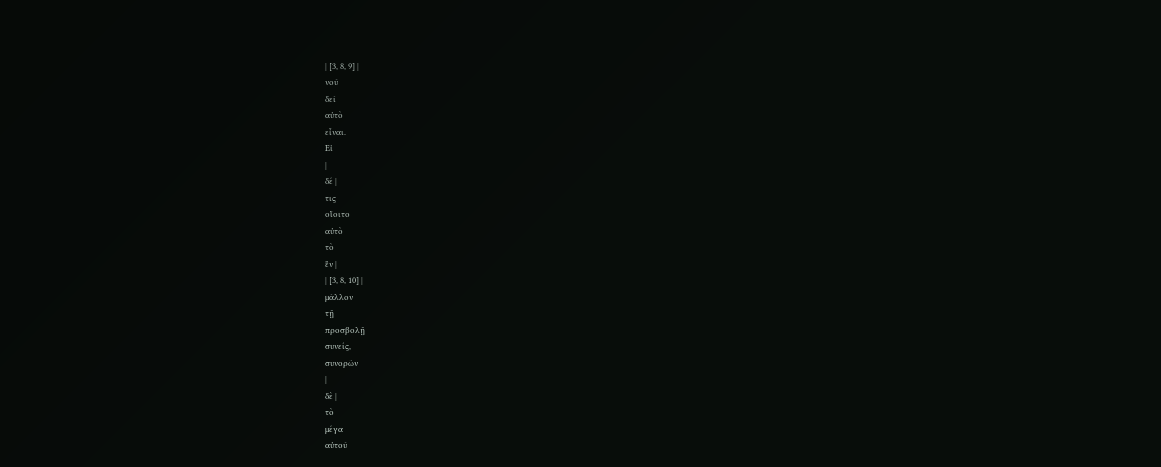| [3, 8, 9] |
νοῦ
δεῖ
αὐτὸ
εἶναι.
Εἰ
|
δέ |
τις
οἴοιτο
αὐτὸ
τὸ
ἓν |
| [3, 8, 10] |
μᾶλλον
τῇ
προσβολῇ
συνείς,
συνορῶν
|
δὲ |
τὸ
μέγα
αὐτοῦ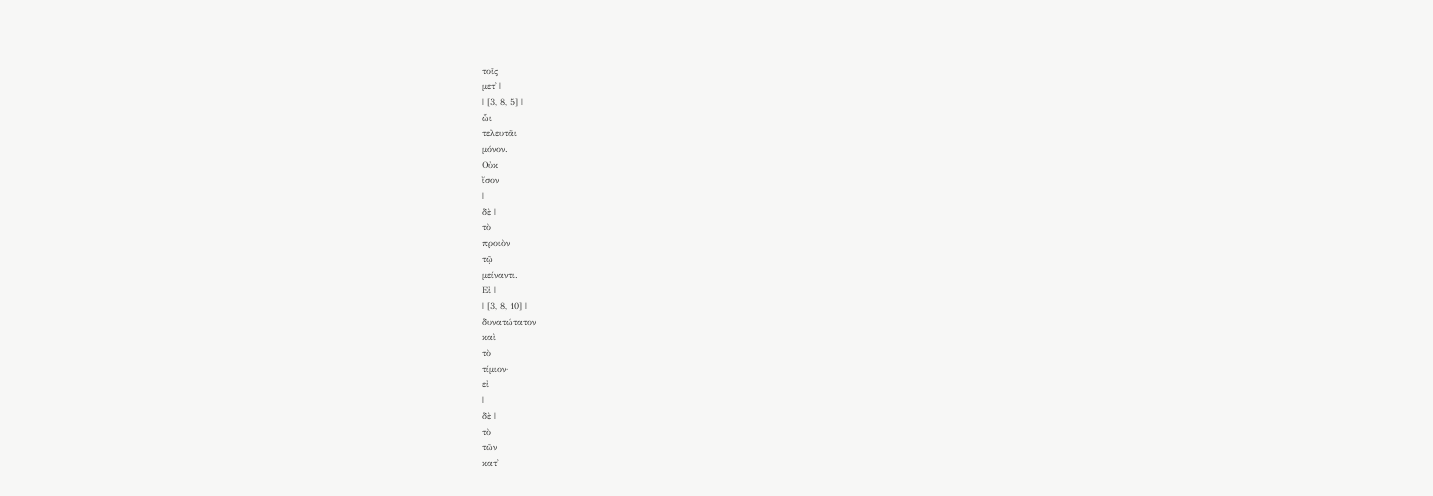τοῖς
μετ᾽ |
| [3, 8, 5] |
ὧι
τελευτᾶι
μόνον.
Οὐκ
ἴσον
|
δὲ |
τὸ
προιὸν
τῷ
μείναντι.
Εἰ |
| [3, 8, 10] |
δυνατώτατον
καὶ
τὸ
τίμιον·
εἰ
|
δὲ |
τὸ
τῶν
κατ᾽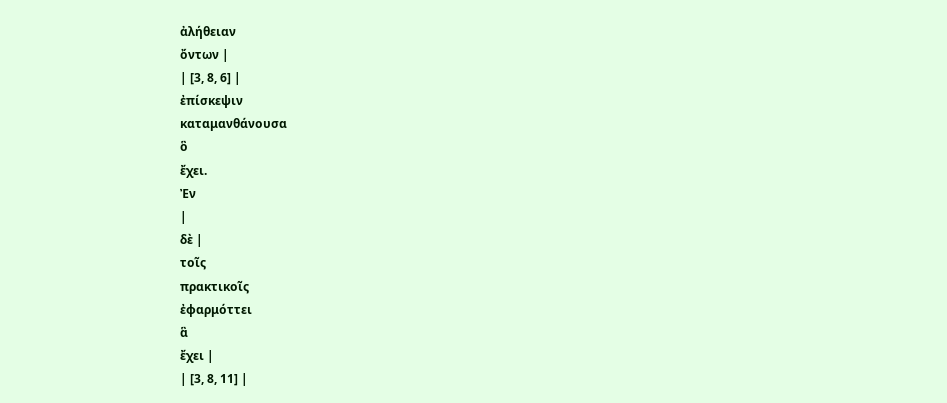ἀλήθειαν
ὄντων |
| [3, 8, 6] |
ἐπίσκεψιν
καταμανθάνουσα
ὃ
ἔχει.
Ἐν
|
δὲ |
τοῖς
πρακτικοῖς
ἐφαρμόττει
ἃ
ἔχει |
| [3, 8, 11] |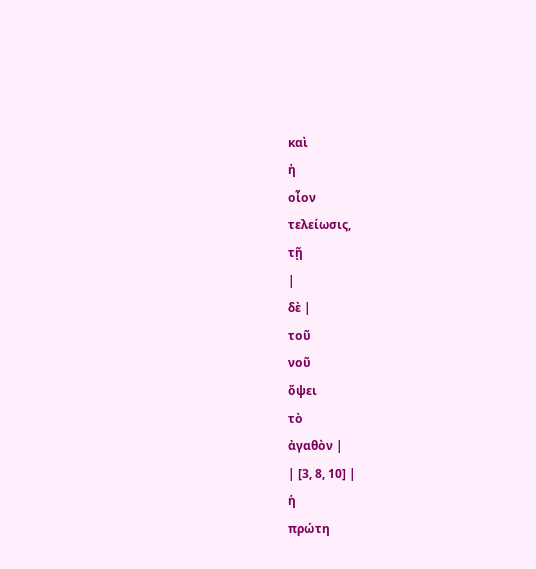καὶ
ἡ
οἷον
τελείωσις,
τῇ
|
δὲ |
τοῦ
νοῦ
ὄψει
τὸ
ἀγαθὸν |
| [3, 8, 10] |
ἡ
πρώτη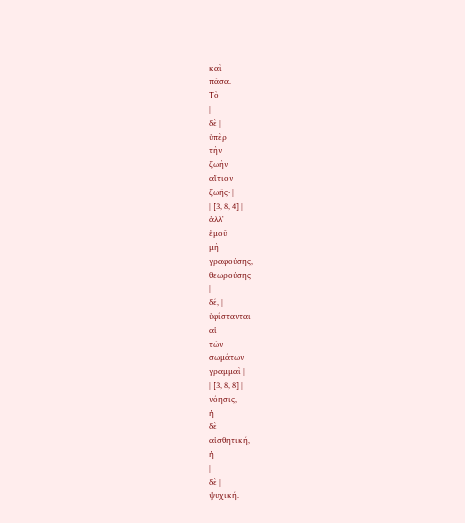καὶ
πᾶσα.
Τὸ
|
δὲ |
ὑπὲρ
τὴν
ζωὴν
αἴτιον
ζωῆς· |
| [3, 8, 4] |
ἀλλ᾽
ἐμοῦ
μὴ
γραφούσης,
θεωρούσης
|
δέ, |
ὑφίστανται
αἱ
τῶν
σωμάτων
γραμμαὶ |
| [3, 8, 8] |
νόησις,
ἡ
δὲ
αἰσθητική,
ἡ
|
δὲ |
ψυχική.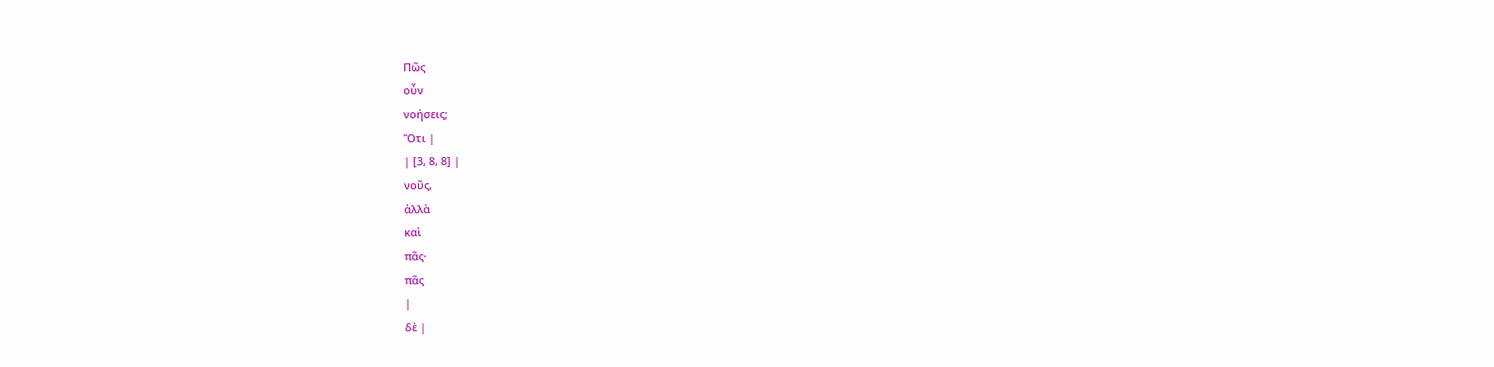Πῶς
οὖν
νοήσεις;
Ὅτι |
| [3, 8, 8] |
νοῦς,
ἀλλὰ
καὶ
πᾶς·
πᾶς
|
δὲ |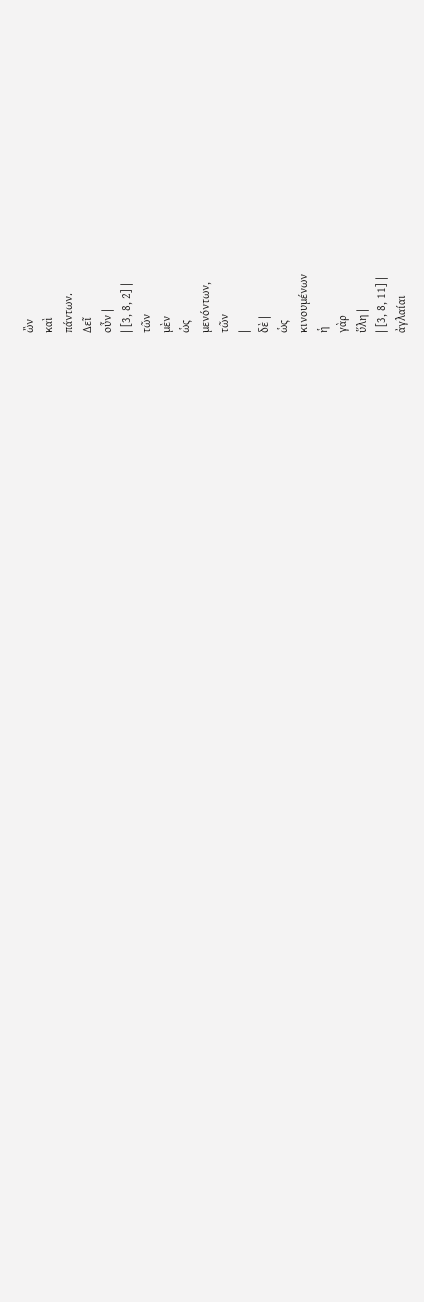ὢν
καὶ
πάντων.
Δεῖ
οὖν |
| [3, 8, 2] |
τῶν
μὲν
ὡς
μενόντων,
τῶν
|
δὲ |
ὡς
κινουμένων
ἡ
γὰρ
ὕλη |
| [3, 8, 11] |
ἀγλαίαι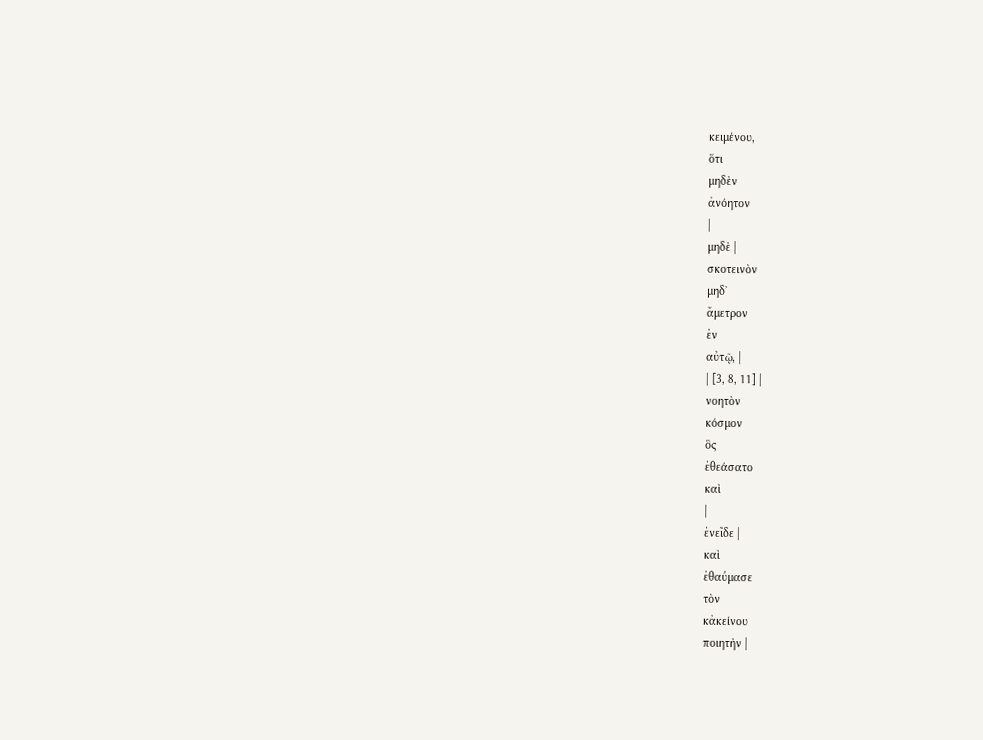κειμένου,
ὅτι
μηδὲν
ἀνόητον
|
μηδὲ |
σκοτεινὸν
μηδ᾽
ἄμετρον
ἐν
αὐτῷ, |
| [3, 8, 11] |
νοητὸν
κόσμον
ὃς
ἐθεάσατο
καὶ
|
ἐνεῖδε |
καὶ
ἐθαύμασε
τὸν
κἀκείνου
ποιητὴν |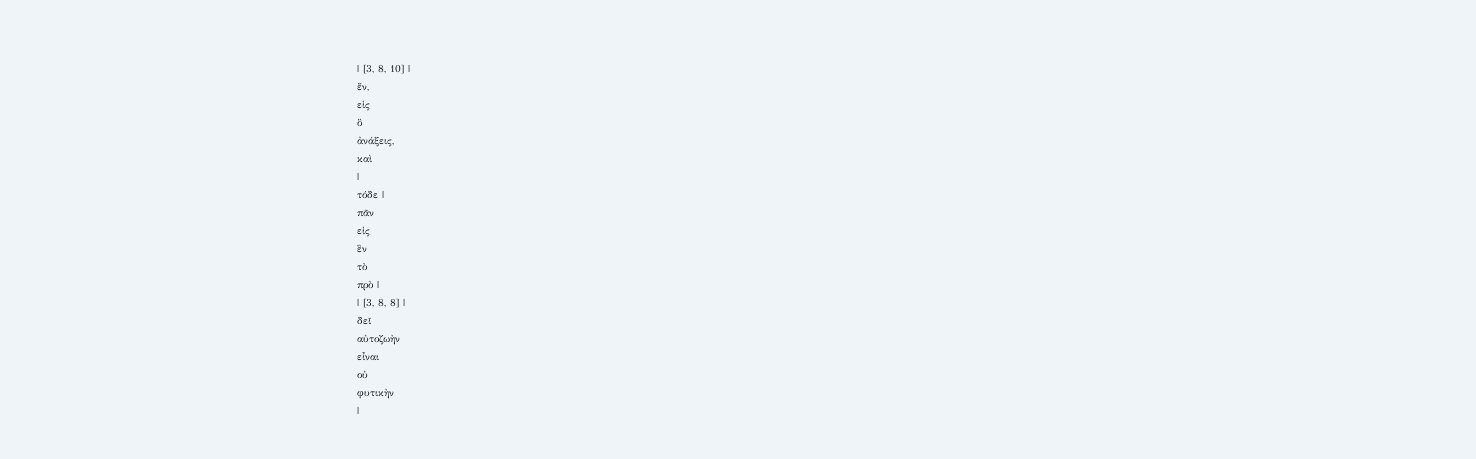| [3, 8, 10] |
ἕν,
εἰς
ὃ
ἀνάξεις,
καὶ
|
τόδε |
πᾶν
εἰς
ἓν
τὸ
πρὸ |
| [3, 8, 8] |
δεῖ
αὐτοζωὴν
εἶναι
οὐ
φυτικὴν
|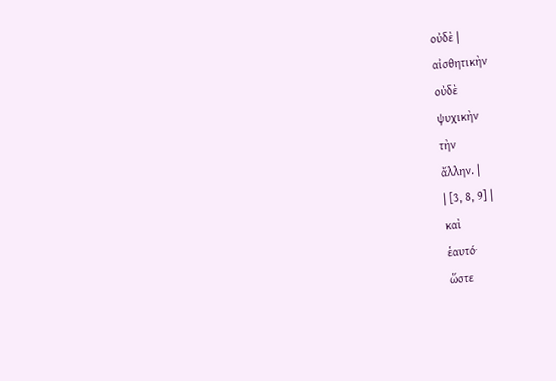οὐδὲ |
αἰσθητικὴν
οὐδὲ
ψυχικὴν
τὴν
ἄλλην. |
| [3, 8, 9] |
καὶ
ἑαυτό·
ὥστε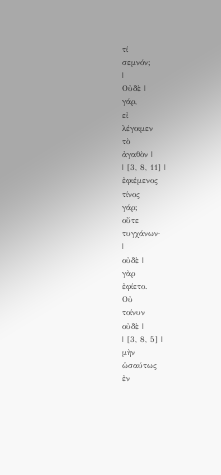τί
σεμνόν;
|
Οὐδὲ |
γάρ,
εἰ
λέγοιμεν
τὸ
ἀγαθὸν |
| [3, 8, 11] |
ἐφιέμενος
τίνος
γάρ;
οὔτε
τυγχάνων·
|
οὐδὲ |
γὰρ
ἐφίετο.
Οὐ
τοίνυν
οὐδὲ |
| [3, 8, 5] |
μὴν
ὡσαύτως
ἐν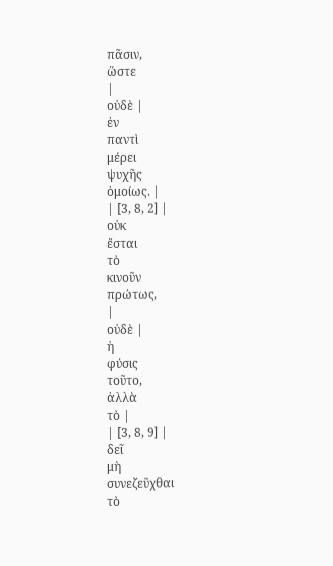πᾶσιν,
ὥστε
|
οὐδὲ |
ἐν
παντὶ
μέρει
ψυχῆς
ὁμοίως. |
| [3, 8, 2] |
οὐκ
ἔσται
τὸ
κινοῦν
πρώτως,
|
οὐδὲ |
ἡ
φύσις
τοῦτο,
ἀλλὰ
τὸ |
| [3, 8, 9] |
δεῖ
μὴ
συνεζεῦχθαι
τὸ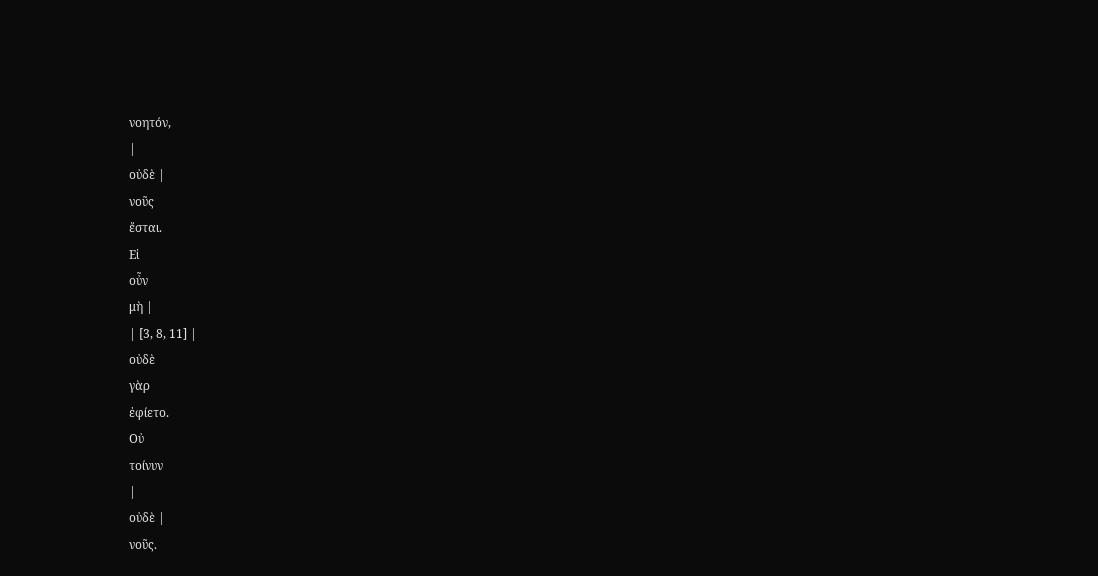νοητόν,
|
οὐδὲ |
νοῦς
ἔσται.
Εἰ
οὖν
μὴ |
| [3, 8, 11] |
οὐδὲ
γὰρ
ἐφίετο.
Οὐ
τοίνυν
|
οὐδὲ |
νοῦς.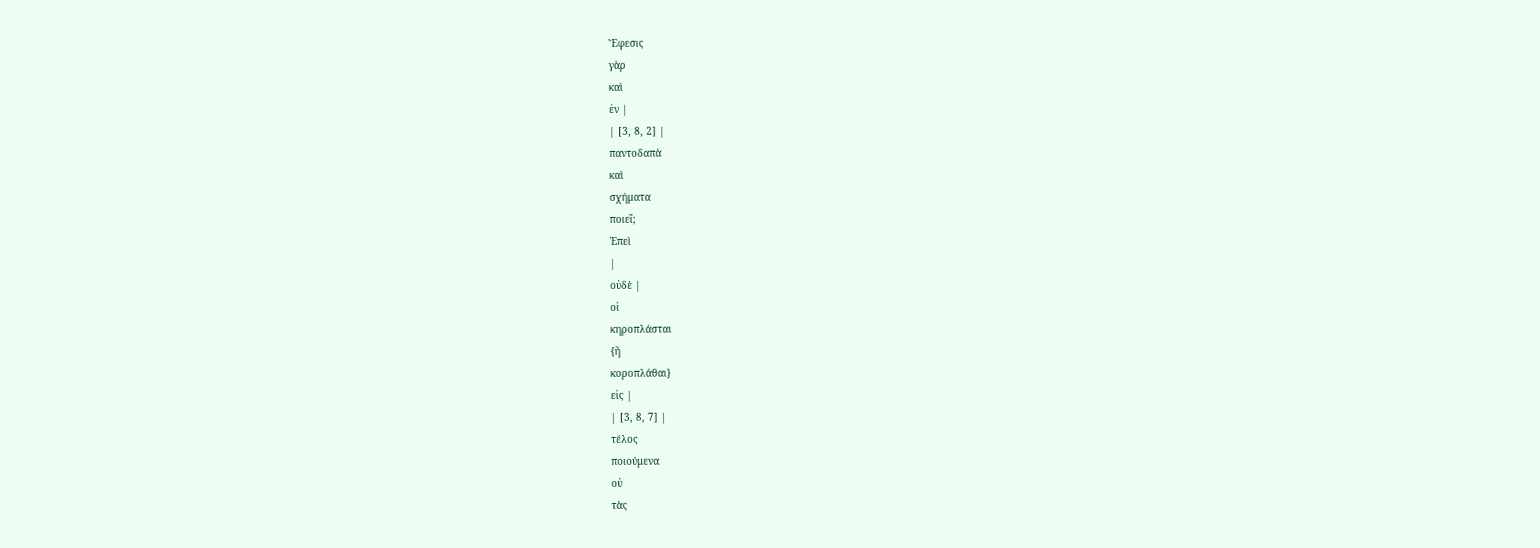Ἔφεσις
γὰρ
καὶ
ἐν |
| [3, 8, 2] |
παντοδαπὰ
καὶ
σχήματα
ποιεῖ;
Ἐπεὶ
|
οὐδὲ |
οἱ
κηροπλάσται
{ἢ
κοροπλάθαι}
εἰς |
| [3, 8, 7] |
τέλος
ποιούμενα
οὐ
τὰς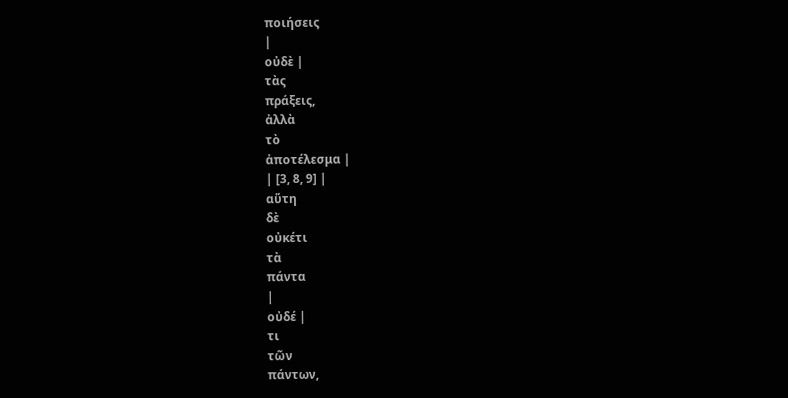ποιήσεις
|
οὐδὲ |
τὰς
πράξεις,
ἀλλὰ
τὸ
ἀποτέλεσμα |
| [3, 8, 9] |
αὕτη
δὲ
οὐκέτι
τὰ
πάντα
|
οὐδέ |
τι
τῶν
πάντων,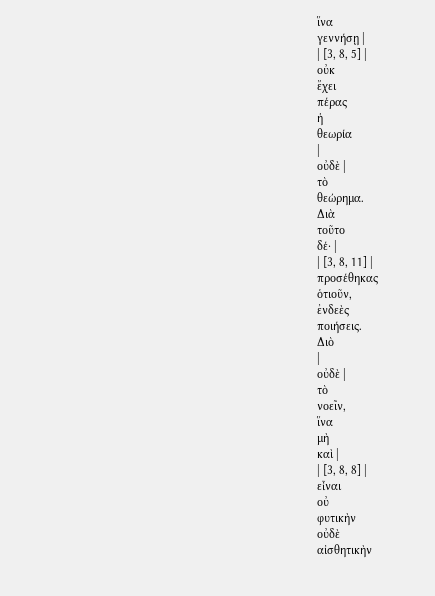ἵνα
γεννήσῃ |
| [3, 8, 5] |
οὐκ
ἔχει
πέρας
ἡ
θεωρία
|
οὐδὲ |
τὸ
θεώρημα.
Διὰ
τοῦτο
δέ· |
| [3, 8, 11] |
προσέθηκας
ὁτιοῦν,
ἐνδεὲς
ποιήσεις.
Διὸ
|
οὐδὲ |
τὸ
νοεῖν,
ἵνα
μὴ
καὶ |
| [3, 8, 8] |
εἶναι
οὐ
φυτικὴν
οὐδὲ
αἰσθητικὴν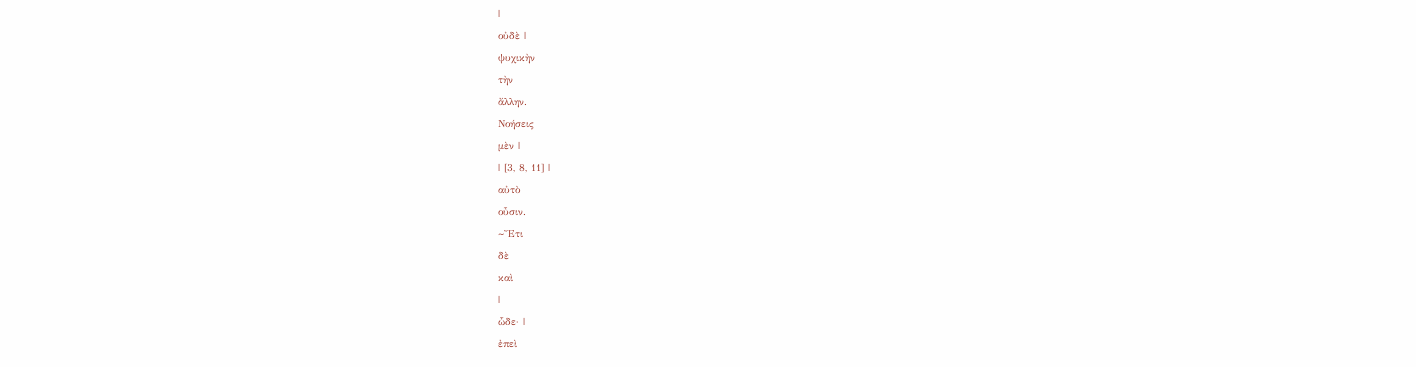|
οὐδὲ |
ψυχικὴν
τὴν
ἄλλην.
Νοήσεις
μὲν |
| [3, 8, 11] |
αὐτὸ
οὖσιν.
~Ἔτι
δὲ
καὶ
|
ὧδε· |
ἐπεὶ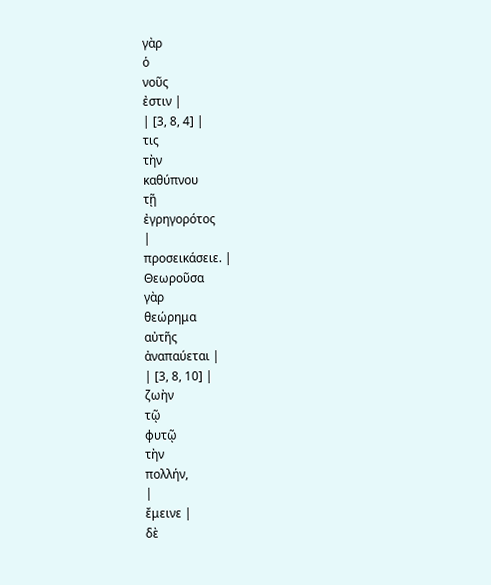γὰρ
ὁ
νοῦς
ἐστιν |
| [3, 8, 4] |
τις
τὴν
καθύπνου
τῇ
ἐγρηγορότος
|
προσεικάσειε. |
Θεωροῦσα
γὰρ
θεώρημα
αὐτῆς
ἀναπαύεται |
| [3, 8, 10] |
ζωὴν
τῷ
φυτῷ
τὴν
πολλήν,
|
ἔμεινε |
δὲ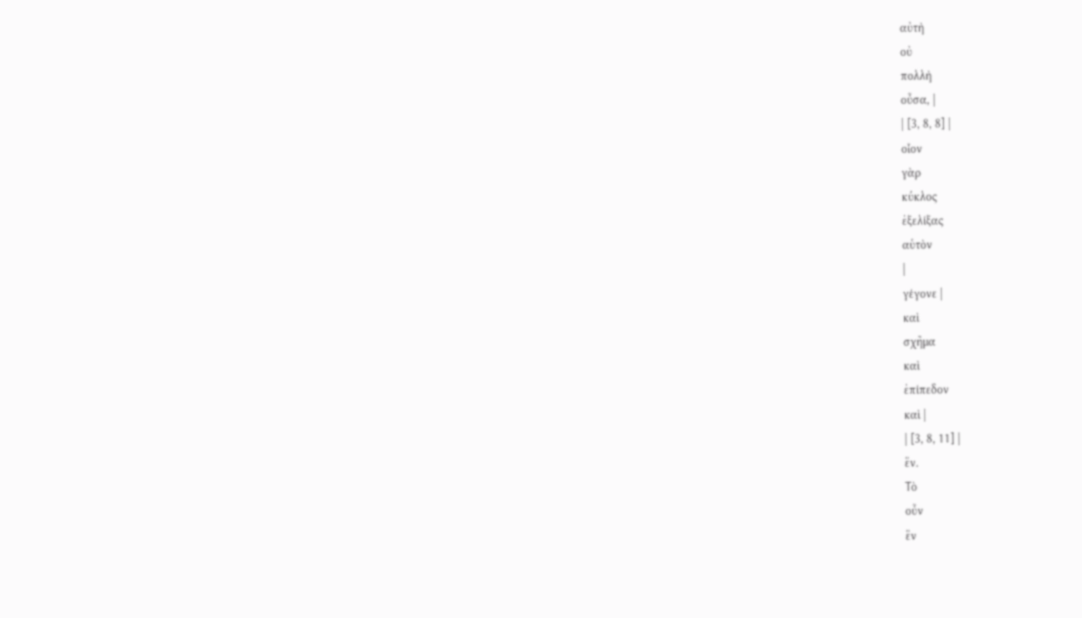αὐτὴ
οὐ
πολλὴ
οὖσα, |
| [3, 8, 8] |
οἷον
γὰρ
κύκλος
ἐξελίξας
αὑτὸν
|
γέγονε |
καὶ
σχῆμα
καὶ
ἐπίπεδον
καὶ |
| [3, 8, 11] |
ἕν.
Τὸ
οὖν
ἓν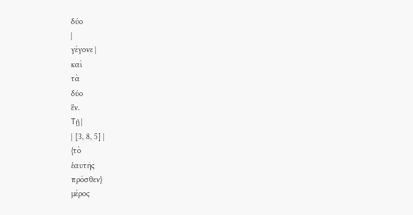δύο
|
γέγονε |
καὶ
τὰ
δύο
ἕν.
Τῇ |
| [3, 8, 5] |
{τὸ
ἑαυτῆς
πρόσθεν}
μέρος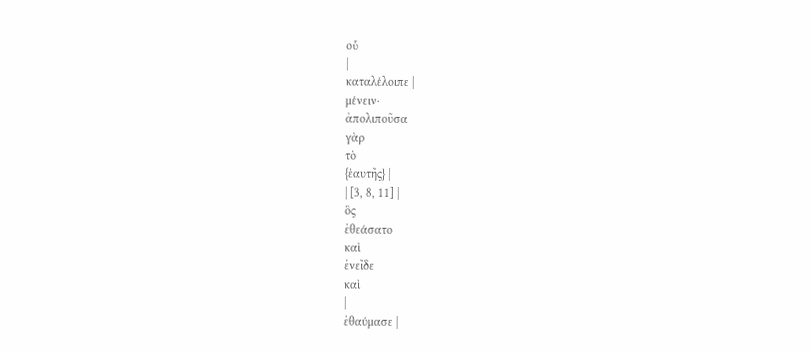οὗ
|
καταλέλοιπε |
μένειν·
ἀπολιποῦσα
γὰρ
τὸ
{ἑαυτῆς} |
| [3, 8, 11] |
ὃς
ἐθεάσατο
καὶ
ἐνεῖδε
καὶ
|
ἐθαύμασε |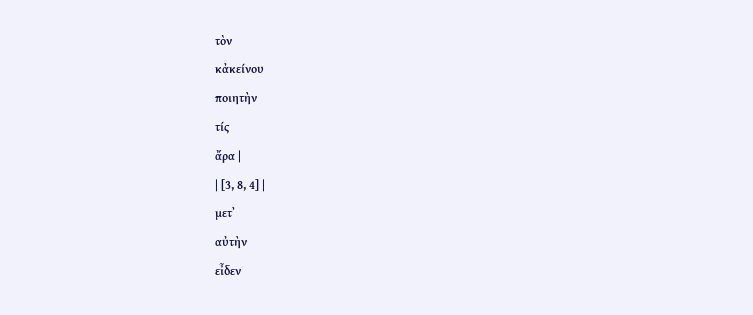τὸν
κἀκείνου
ποιητὴν
τίς
ἄρα |
| [3, 8, 4] |
μετ᾽
αὐτὴν
εἶδεν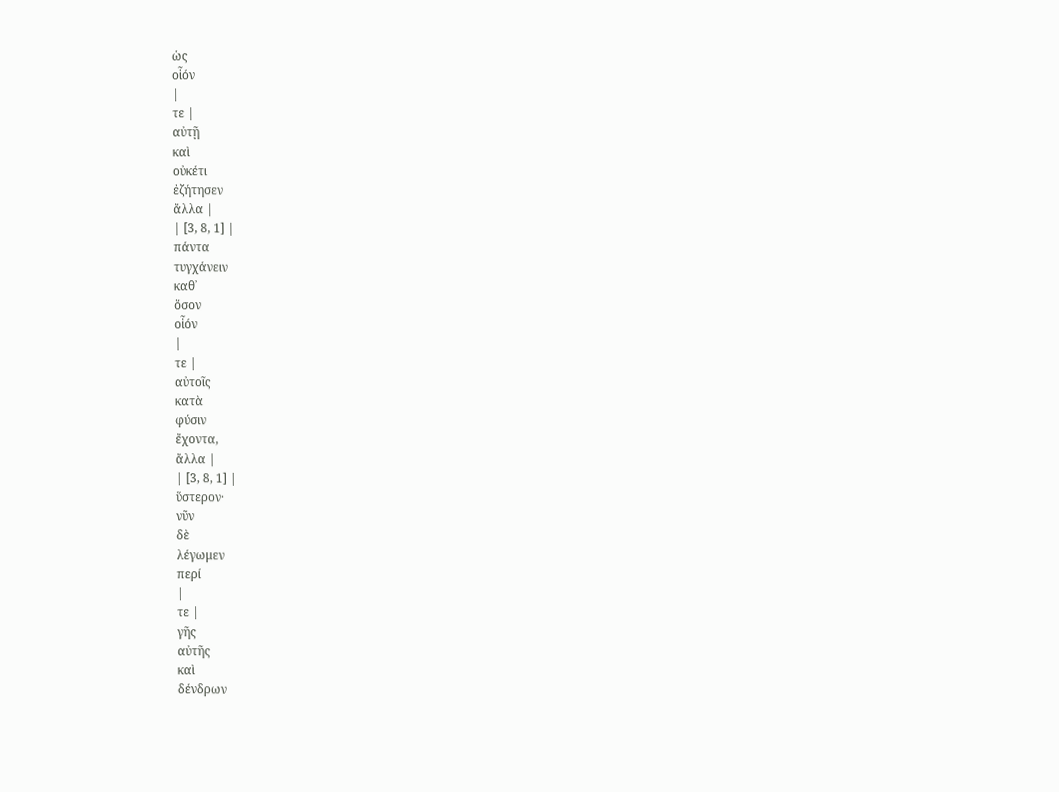ὡς
οἷόν
|
τε |
αὐτῇ
καὶ
οὐκέτι
ἐζήτησεν
ἄλλα |
| [3, 8, 1] |
πάντα
τυγχάνειν
καθ᾽
ὅσον
οἷόν
|
τε |
αὐτοῖς
κατὰ
φύσιν
ἔχοντα,
ἄλλα |
| [3, 8, 1] |
ὕστερον·
νῦν
δὲ
λέγωμεν
περί
|
τε |
γῆς
αὐτῆς
καὶ
δένδρων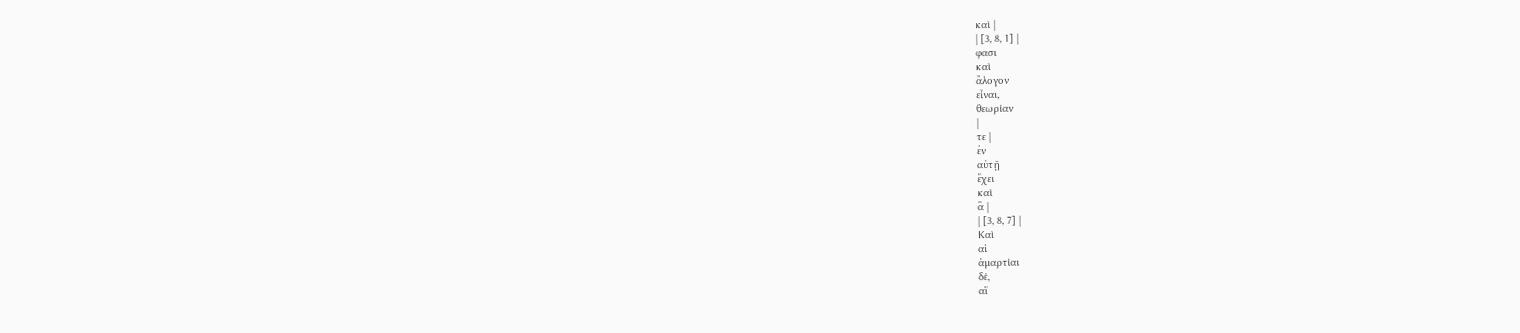καὶ |
| [3, 8, 1] |
φασι
καὶ
ἄλογον
εἶναι,
θεωρίαν
|
τε |
ἐν
αὐτῇ
ἔχει
καὶ
ἃ |
| [3, 8, 7] |
Καὶ
αἱ
ἁμαρτίαι
δέ,
αἵ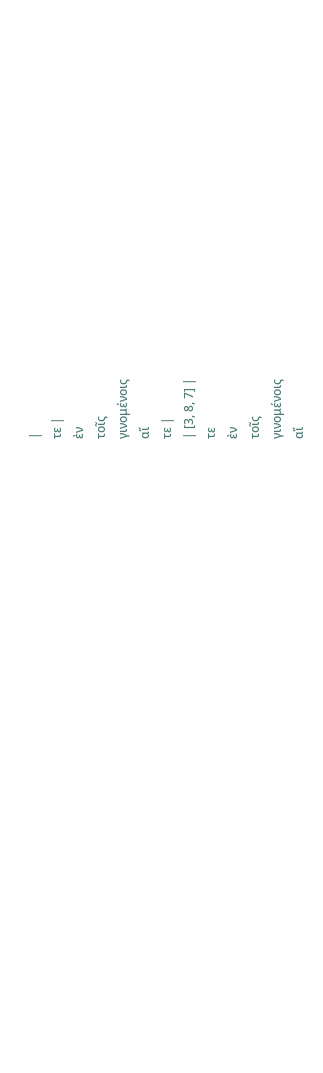|
τε |
ἐν
τοῖς
γινομένοις
αἵ
τε |
| [3, 8, 7] |
τε
ἐν
τοῖς
γινομένοις
αἵ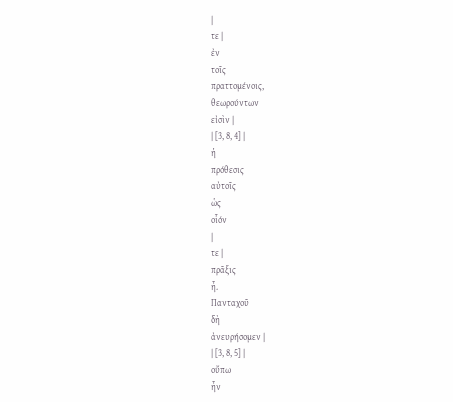|
τε |
ἐν
τοῖς
πραττομένοις,
θεωρούντων
εἰσὶν |
| [3, 8, 4] |
ἡ
πρόθεσις
αὐτοῖς
ὡς
οἷόν
|
τε |
πρᾶξις
ἦ.
Πανταχοῦ
δὴ
ἀνευρήσομεν |
| [3, 8, 5] |
οὔπω
ἦν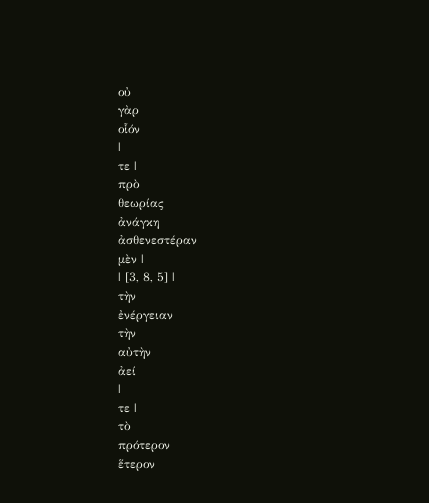οὐ
γὰρ
οἷόν
|
τε |
πρὸ
θεωρίας
ἀνάγκη
ἀσθενεστέραν
μὲν |
| [3, 8, 5] |
τὴν
ἐνέργειαν
τὴν
αὐτὴν
ἀεί
|
τε |
τὸ
πρότερον
ἕτερον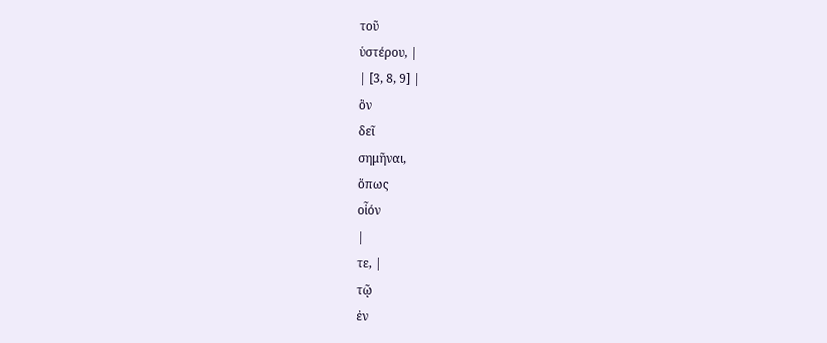τοῦ
ὑστέρου, |
| [3, 8, 9] |
ὃν
δεῖ
σημῆναι,
ὅπως
οἷόν
|
τε, |
τῷ
ἐν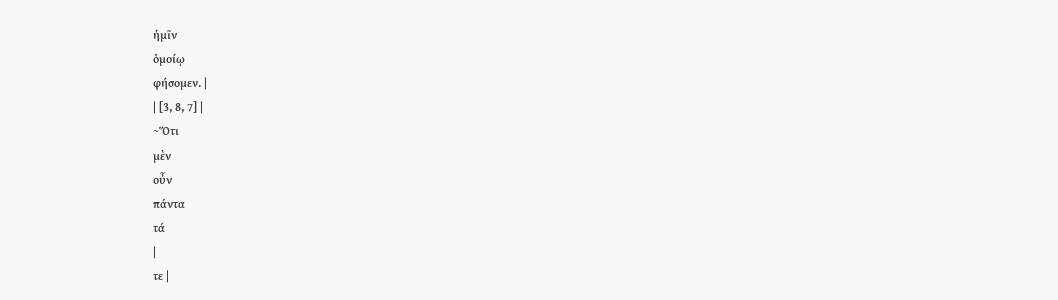ἡμῖν
ὁμοίῳ
φήσομεν. |
| [3, 8, 7] |
~Ὅτι
μὲν
οὖν
πάντα
τά
|
τε |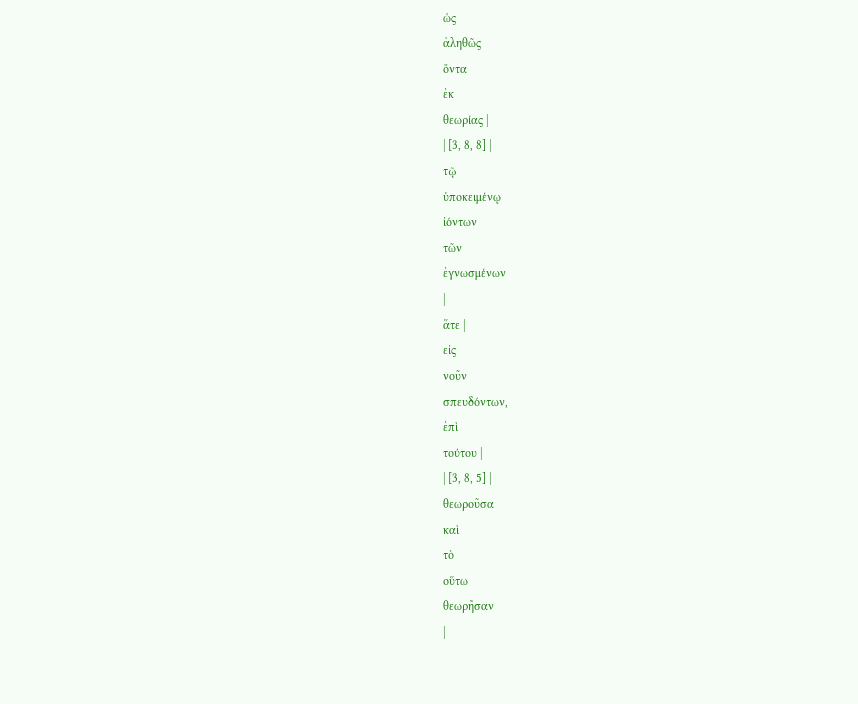ὡς
ἀληθῶς
ὄντα
ἐκ
θεωρίας |
| [3, 8, 8] |
τῷ
ὑποκειμένῳ
ἰόντων
τῶν
ἐγνωσμένων
|
ἅτε |
εἰς
νοῦν
σπευδόντων,
ἐπὶ
τούτου |
| [3, 8, 5] |
θεωροῦσα
καὶ
τὸ
οὕτω
θεωρῆσαν
|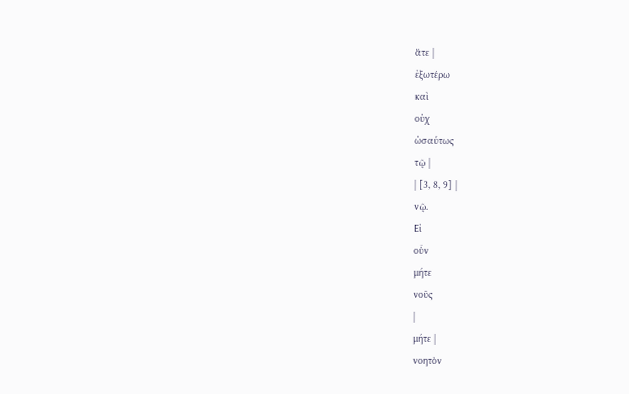ἅτε |
ἐξωτέρω
καὶ
οὐχ
ὡσαύτως
τῷ |
| [3, 8, 9] |
νῷ.
Εἰ
οὖν
μήτε
νοῦς
|
μήτε |
νοητὸν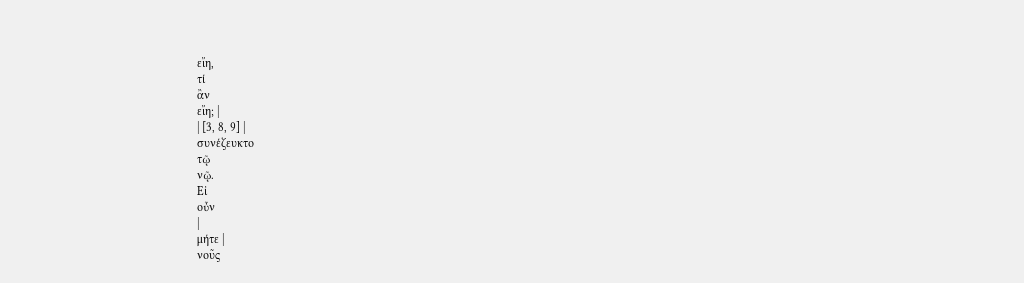εἴη,
τί
ἂν
εἴη; |
| [3, 8, 9] |
συνέζευκτο
τῷ
νῷ.
Εἰ
οὖν
|
μήτε |
νοῦς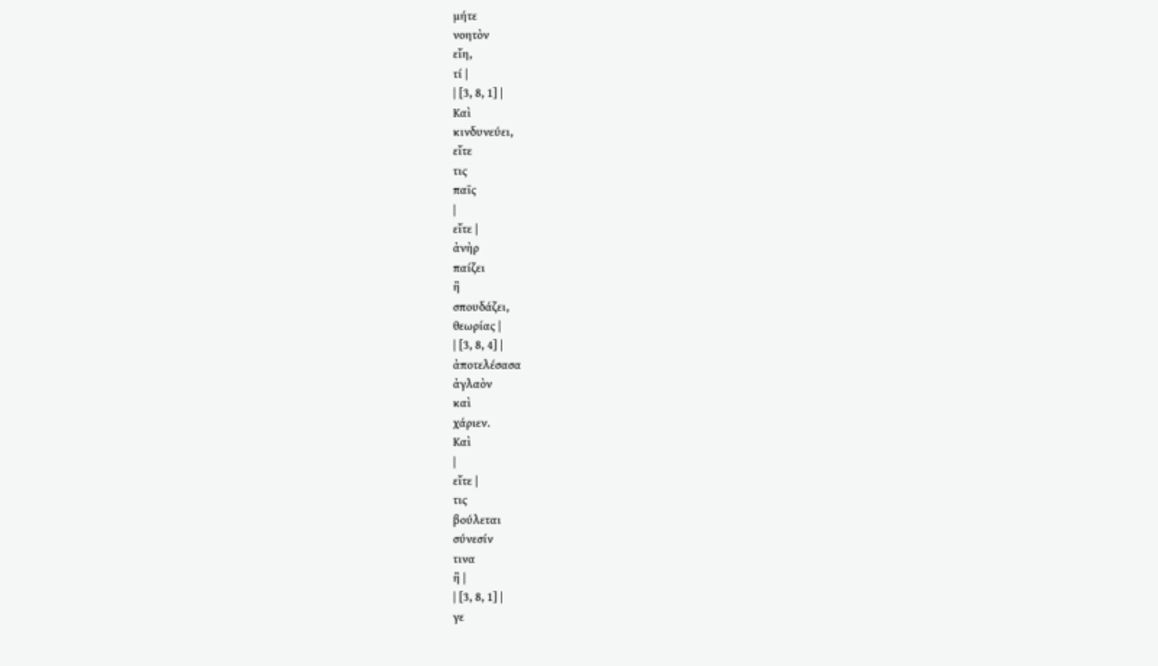μήτε
νοητὸν
εἴη,
τί |
| [3, 8, 1] |
Καὶ
κινδυνεύει,
εἴτε
τις
παῖς
|
εἴτε |
ἀνὴρ
παίζει
ἢ
σπουδάζει,
θεωρίας |
| [3, 8, 4] |
ἀποτελέσασα
ἀγλαὸν
καὶ
χάριεν.
Καὶ
|
εἴτε |
τις
βούλεται
σύνεσίν
τινα
ἢ |
| [3, 8, 1] |
γε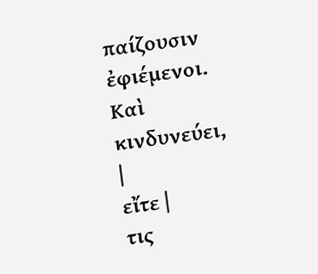παίζουσιν
ἐφιέμενοι.
Καὶ
κινδυνεύει,
|
εἴτε |
τις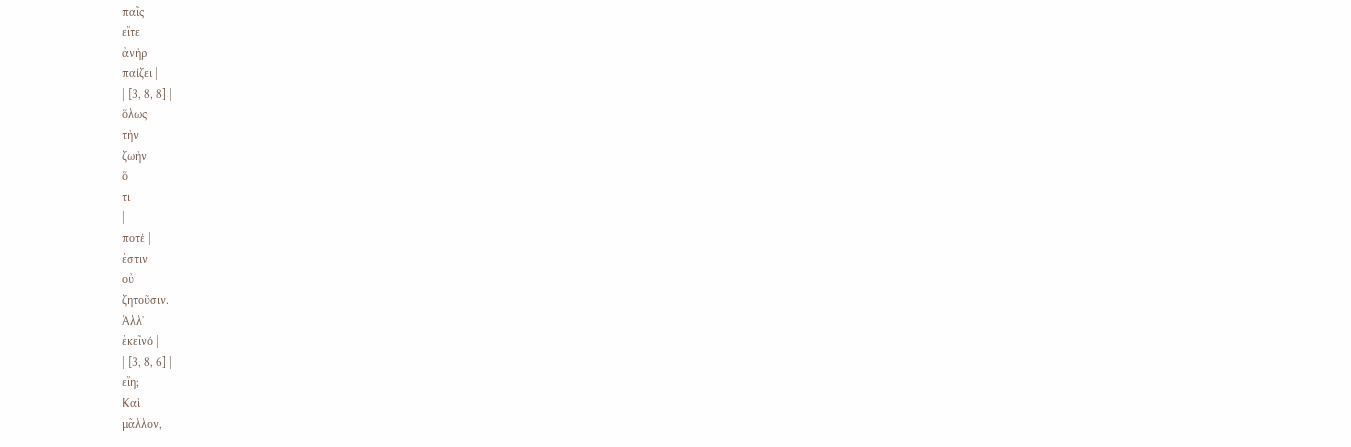παῖς
εἴτε
ἀνὴρ
παίζει |
| [3, 8, 8] |
ὅλως
τὴν
ζωὴν
ὅ
τι
|
ποτέ |
ἐστιν
οὐ
ζητοῦσιν.
Ἀλλ᾽
ἐκεῖνό |
| [3, 8, 6] |
εἴη;
Καὶ
μᾶλλον,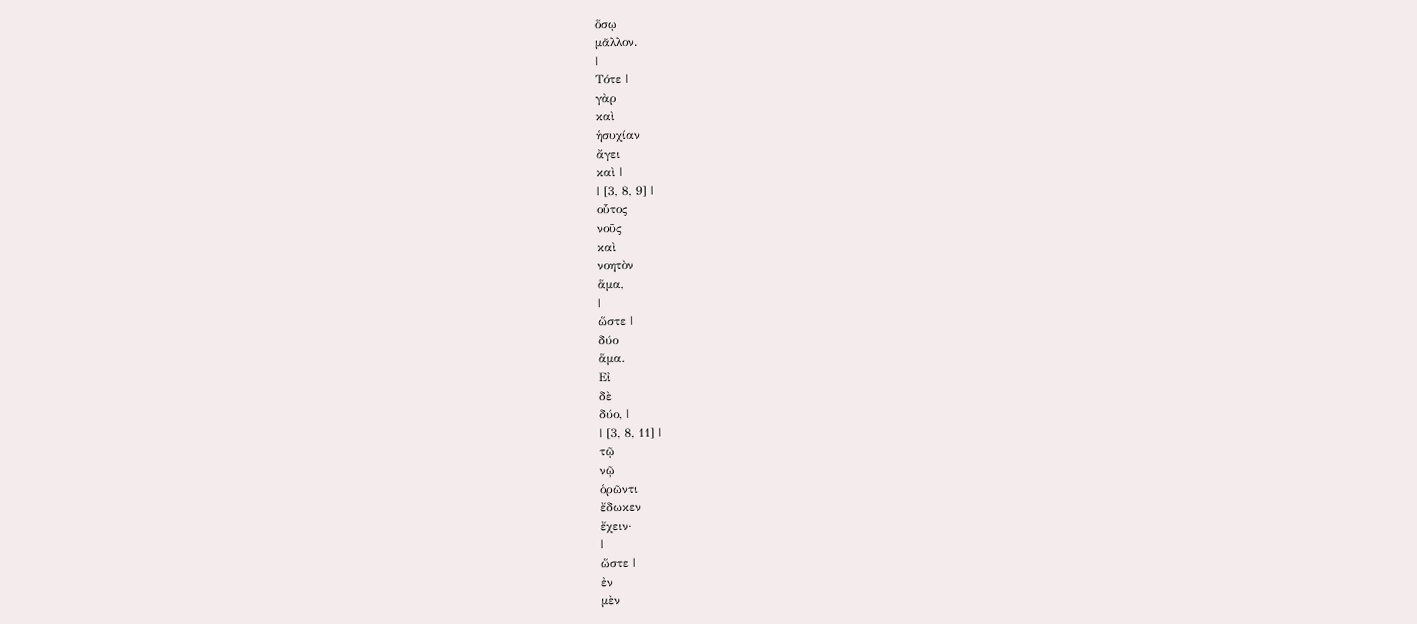ὅσῳ
μᾶλλον.
|
Τότε |
γὰρ
καὶ
ἡσυχίαν
ἄγει
καὶ |
| [3, 8, 9] |
οὗτος
νοῦς
καὶ
νοητὸν
ἅμα,
|
ὥστε |
δύο
ἅμα.
Εἰ
δὲ
δύο, |
| [3, 8, 11] |
τῷ
νῷ
ὁρῶντι
ἔδωκεν
ἔχειν·
|
ὥστε |
ἐν
μὲν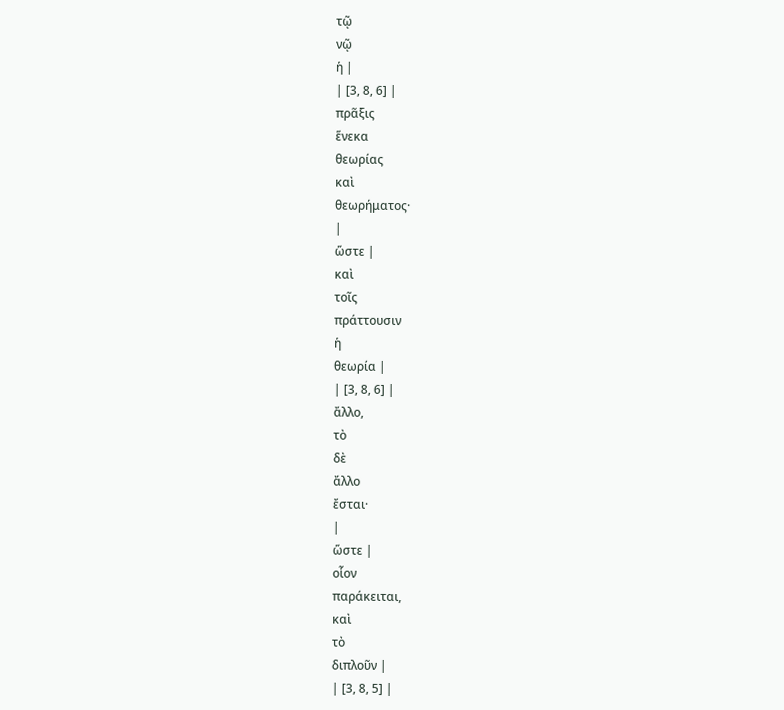τῷ
νῷ
ἡ |
| [3, 8, 6] |
πρᾶξις
ἕνεκα
θεωρίας
καὶ
θεωρήματος·
|
ὥστε |
καὶ
τοῖς
πράττουσιν
ἡ
θεωρία |
| [3, 8, 6] |
ἄλλο,
τὸ
δὲ
ἄλλο
ἔσται·
|
ὥστε |
οἷον
παράκειται,
καὶ
τὸ
διπλοῦν |
| [3, 8, 5] |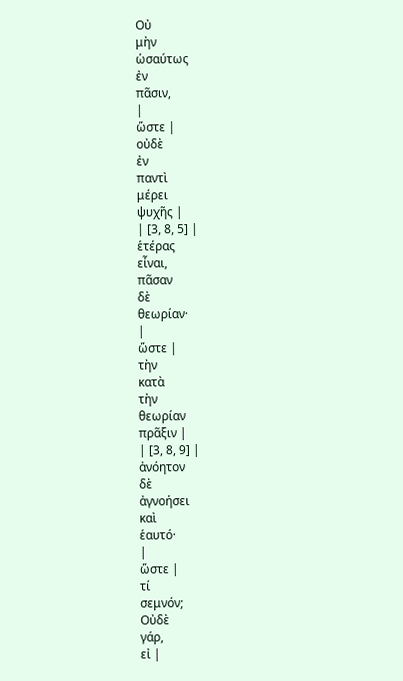Οὐ
μὴν
ὡσαύτως
ἐν
πᾶσιν,
|
ὥστε |
οὐδὲ
ἐν
παντὶ
μέρει
ψυχῆς |
| [3, 8, 5] |
ἑτέρας
εἶναι,
πᾶσαν
δὲ
θεωρίαν·
|
ὥστε |
τὴν
κατὰ
τὴν
θεωρίαν
πρᾶξιν |
| [3, 8, 9] |
ἀνόητον
δὲ
ἀγνοήσει
καὶ
ἑαυτό·
|
ὥστε |
τί
σεμνόν;
Οὐδὲ
γάρ,
εἰ |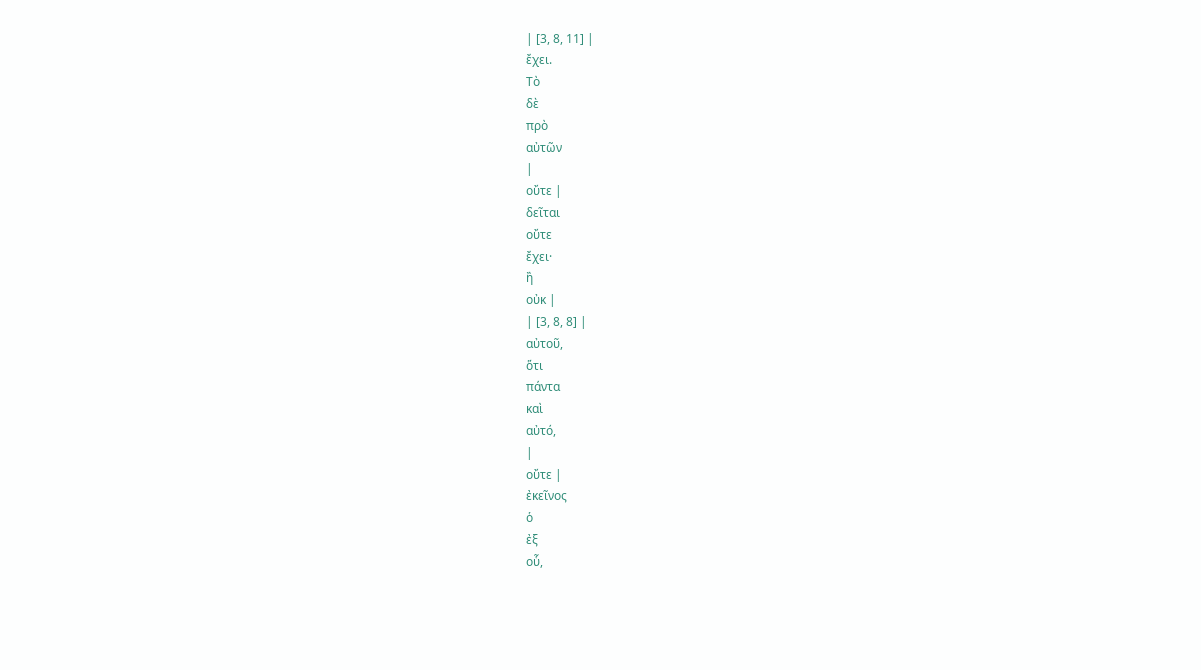| [3, 8, 11] |
ἔχει.
Τὸ
δὲ
πρὸ
αὐτῶν
|
οὔτε |
δεῖται
οὔτε
ἔχει·
ἢ
οὐκ |
| [3, 8, 8] |
αὐτοῦ,
ὅτι
πάντα
καὶ
αὐτό,
|
οὔτε |
ἐκεῖνος
ὁ
ἐξ
οὗ,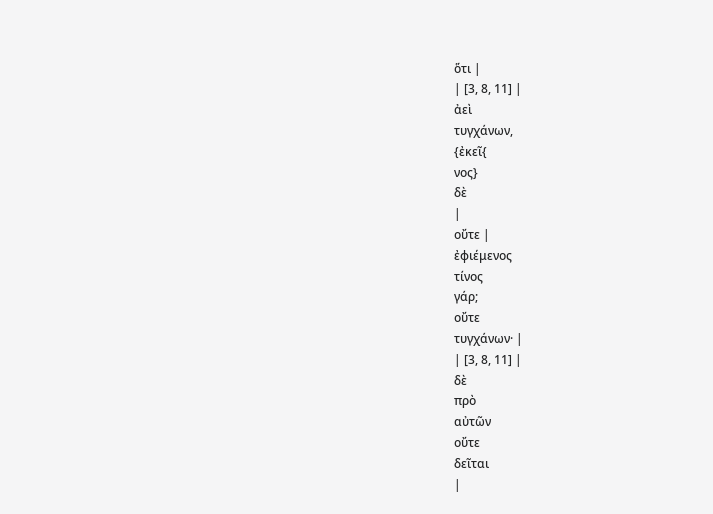ὅτι |
| [3, 8, 11] |
ἀεὶ
τυγχάνων,
{ἐκεῖ{
νος}
δὲ
|
οὔτε |
ἐφιέμενος
τίνος
γάρ;
οὔτε
τυγχάνων· |
| [3, 8, 11] |
δὲ
πρὸ
αὐτῶν
οὔτε
δεῖται
|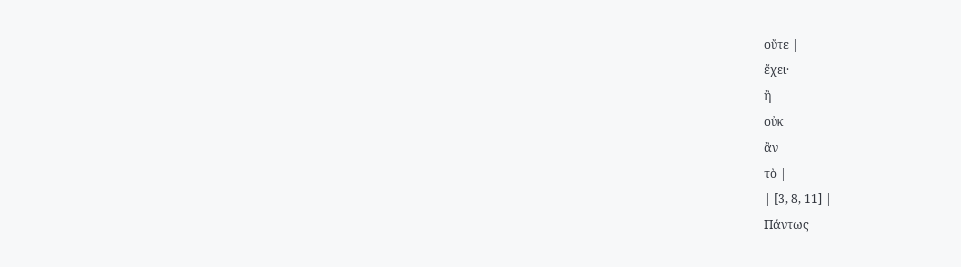οὔτε |
ἔχει·
ἢ
οὐκ
ἂν
τὸ |
| [3, 8, 11] |
Πάντως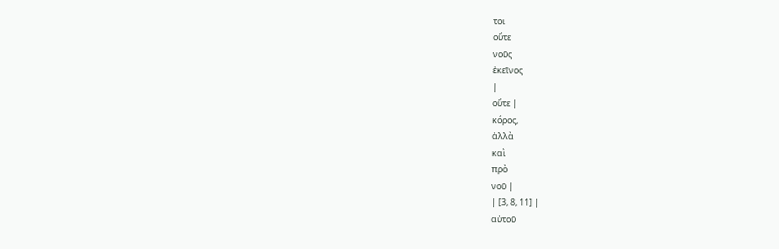τοι
οὔτε
νοῦς
ἐκεῖνος
|
οὔτε |
κόρος,
ἀλλὰ
καὶ
πρὸ
νοῦ |
| [3, 8, 11] |
αὐτοῦ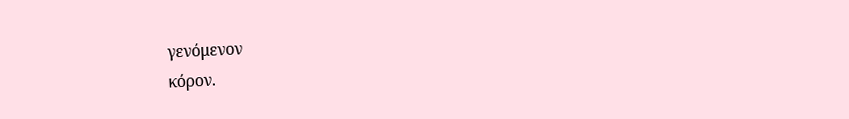γενόμενον
κόρον.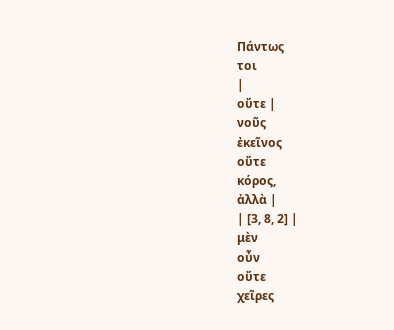Πάντως
τοι
|
οὔτε |
νοῦς
ἐκεῖνος
οὔτε
κόρος,
ἀλλὰ |
| [3, 8, 2] |
μὲν
οὖν
οὔτε
χεῖρες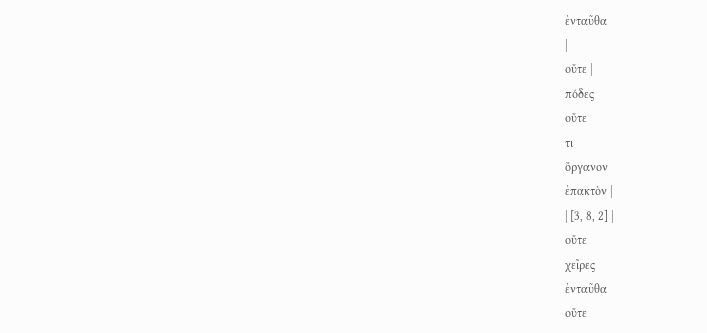ἐνταῦθα
|
οὔτε |
πόδες
οὔτε
τι
ὄργανον
ἐπακτὸν |
| [3, 8, 2] |
οὔτε
χεῖρες
ἐνταῦθα
οὔτε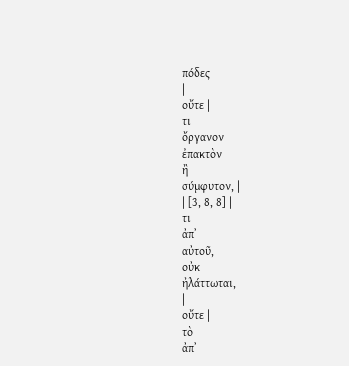πόδες
|
οὔτε |
τι
ὄργανον
ἐπακτὸν
ἢ
σύμφυτον, |
| [3, 8, 8] |
τι
ἀπ᾽
αὐτοῦ,
οὐκ
ἠλάττωται,
|
οὔτε |
τὸ
ἀπ᾽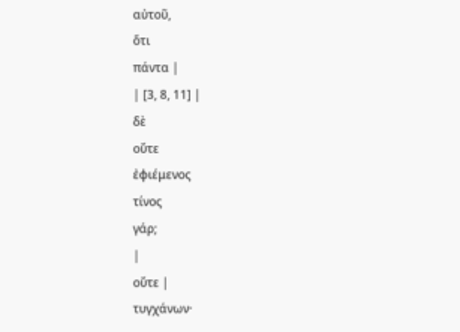αὐτοῦ,
ὅτι
πάντα |
| [3, 8, 11] |
δὲ
οὔτε
ἐφιέμενος
τίνος
γάρ;
|
οὔτε |
τυγχάνων·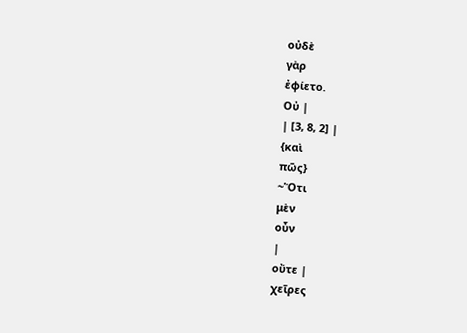οὐδὲ
γὰρ
ἐφίετο.
Οὐ |
| [3, 8, 2] |
{καὶ
πῶς}
~Ὅτι
μὲν
οὖν
|
οὔτε |
χεῖρες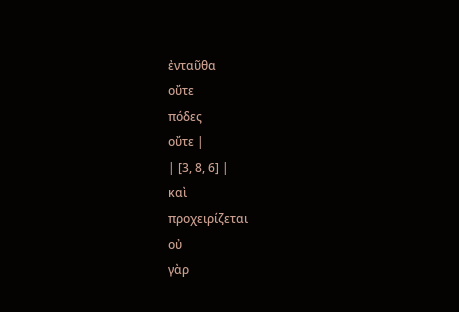ἐνταῦθα
οὔτε
πόδες
οὔτε |
| [3, 8, 6] |
καὶ
προχειρίζεται
οὐ
γὰρ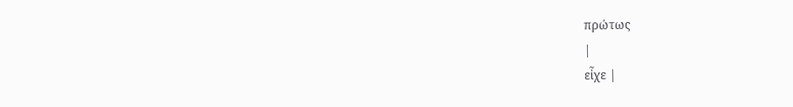πρώτως
|
εἶχε |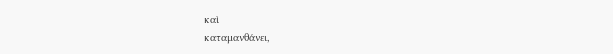καὶ
καταμανθάνει,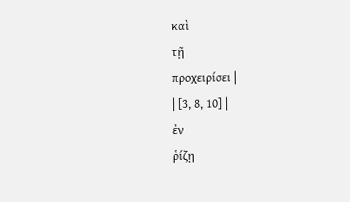καὶ
τῇ
προχειρίσει |
| [3, 8, 10] |
ἐν
ῥίζῃ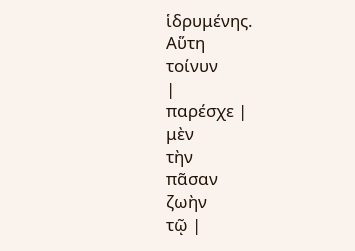ἱδρυμένης.
Αὕτη
τοίνυν
|
παρέσχε |
μὲν
τὴν
πᾶσαν
ζωὴν
τῷ |